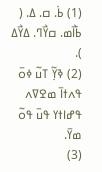(1) ߕ߭. ߛ. ߡ. ( ߕ߭ߊ߯ߘ. ߛߌ߯ߣ. ߡߌ߯ߡ ).
(2) ߢߌ߲߬ ߠߎ߬ ߦߋ߫ ߟߍߙߊ߫ ߘߐߜߍ ߟߝߊߙߌ ߟߎ߫ ߟߋ߬ ߘߌ߫.
(3)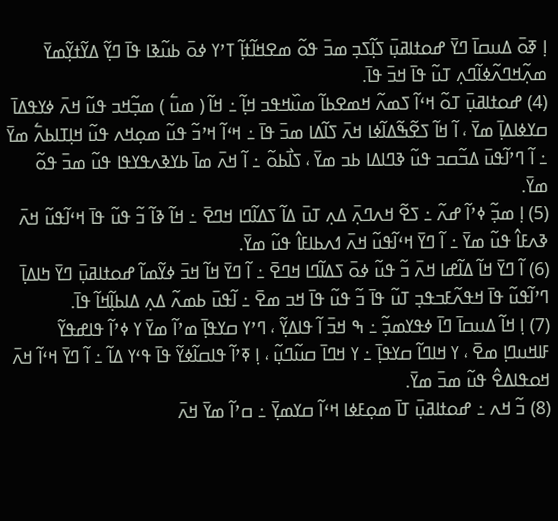ߊ߲ ߧߋ߫ ߡߎߛߊ߫ ߣߌ߫ ߝߋߙߊߥߎ߲߫ ߖߊ߲߬ߖߏ߲ ߘߏ߫ ߟߋ߬ ߘߐߞߊ߬ߙߊ߲߬ ߠߴߌ ߦߋ߫ ߕߎ߬ߢߊ ߟߊ߫ ߣߌ߲߬ ߡߌ߬ߙߌ߲߬ߘߌ߫ ߘߍ߲߬ߞߣߍ߬ߦߊ߬ߣߍ߲ ߠߎ߬ ߟߊ߫ ߞߏ߫ ߟߊ߫.
(4) ߝߋߙߊߥߎ߲߫ ߠߋ߬ ߞߵߊ߬ ߖߘߍ߬ ߞߘߐߕߊ߬ ߘߎ߰ߞߟߏ ߞߊ߲߬ ߸ ߞߊ߬ ( ߘߎ߱ ) ߘߏ߲߬ߞߏ ߟߎ߬ ߞߍ߫ ߦߌߟߡߊ߫ ߛߌߦߊߡߊ߲߫ ߘߌ߫ ، ߊ߬ ߞߊ߬ ߖߐ߬ߒ߬ߡߊ߬ߦߊ ߞߍ߫ ߖߊ߬ߡߊ ߘߏ߫ ߟߊ߫ ߸ ߞߵߊ߬ ߞߴߏ߬ ߟߎ߬ ߘߋ߲ߞߍ ߟߎ߬ ߞߊ߲ߠߊߕߍ߱ ߘߌ߫ ߸ ߊ߬ ߣߴߊ߬ߟߎ߫ ߡߏ߬ߛߏ ߟߎ߬ ߢߣߊߡߊ ߕߏ ߘߌ߫ ، ߖߊ߯ߕߋ߬ ߸ ߊ߬ ߞߍ߫ ߘߊ߫ ߕߌߢߍߟߌߟߊ ߟߎ߬ ߘߏ߫ ߟߋ߬ ߘߌ߫.
(5) ߊ߲ ߘߏ߲߬ ߦߴߊ߬ ߝߍ߬ ߸ ߖߐ߬ ߞߍߣߍ߲߫ ߡߍ߲ ߠߎ߫ ߡߊ߬ ߖߡߊ߬ߣߊ ߞߣߐ߫ ߸ ߞߊ߬ ߢߊ߬ ߏ߬ ߟߎ߬ ߟߊ߫ ߞߵߊ߬ߟߎ߬ ߞߍ߫ ߢߍߓߊ߮ ߟߎ߬ ߘߌ߫ ߸ ߊ߬ ߣߌ߫ ߞߵߊ߬ߟߎ߬ ߞߍ߫ ߗߍߕߊߓߊ߮ ߟߎ߬ ߘߌ߫.
(6) ߊ߬ ߣߌ߫ ߞߊ߬ ߡߊ߬ߝߊ ߞߍ߫ ߏ߬ ߟߎ߬ ߦߋ߫ ߖߡߊ߬ߣߊ ߞߣߐ߫ ߸ ߊ߬ ߣߌ߫ ߞߊ߬ ߞߏ߫ ߦߌ߬ߘߊ߬ ߝߋߙߊߥߎ߲߫ ߣߌ߫ ߤߊߡߊ߲߫ ߣߴߊ߬ߟߎ߬ ߟߊ߫ ߞߟߍ߬ߓߏߟߏ߲ ߠߎ߬ ߟߊ߫ ߏ߬ ߟߎ߬ ߟߊ߫ ߞߏ ߘߐ߫ ߸ ߊ߬ߟߎ߫ ߕߘߍ߬ ߡߍ߲ ߡߊߕߊ߲߬ߞߊ߬ ߟߊ߫.
(7) ߊ߲ ߞߊ߬ ߡߎߛߊ߫ ߣߊ߫ ߦߟߌߘߏ߲߬ ߸ ߒ ߞߏ߫ ߊ߬ ߟߊߡߌ߲߬ ، ߣߴߌ ߛߌߟߊ߲߫ ߘߴߊ߬ ߘߌ߫ ߌ ߦߴߊ߬ ߟߊߝߟߌ߬ ߓߊߞߎߣߊ߲ ߘߐ߫ ، ߌ ߞߊߣߊ߬ ߛߌߟߊ߲߫ ߸ ߌ ߞߣߊ߫ ߛߎ߬ߣߎ߲߬ ، ߊ߲ ߧߴߊ߬ ߟߊߛߊ߬ߦߌ߬ ߟߊ߫ ߟߵߌ ߡߊ߬ ߸ ߊ߬ ߣߌ߫ ߞߵߊ߬ ߞߍ߫ ߞߋߟߊߡߐ߮ ߟߎ߬ ߘߏ߫ ߘߌ߫.
(8) ߏ߬ ߞߍ ߸ ߝߋߙߊߥߎ߲߫ ߠߊ߫ ߘߋ߲ߓߦߊ ߞߵߊ߬ ߛߌߘߌ߲߫ ߸ ߛߴߊ߬ ߘߌ߫ ߞߍ߫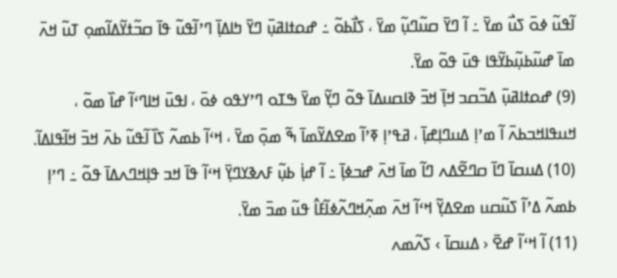ߊ߬ߟߎ߬ ߦߋ߫ ߖߎ߯ ߘߌ߫ ߸ ߊ߬ ߣߌ߫ ߛߎ߬ߣߎ߲߬ ߘߌ߫ ، ߖߊ߯ߕߋ߬ ߸ ߝߋߙߊߥߎ߲߫ ߣߌ߫ ߤߊߡߊ߲߫ ߣߴߊ߬ߟߎ߬ ߟߊ߫ ߛߏ߬ߙߌ߬ߡߊ߬ߘߋ߲ ߠߎ߬ ߞߍ߫ ߘߊ߫ ߝߎ߬ߕߎ߲߬ߕߌ߬ߟߊ ߟߎ߫ ߟߋ߬ ߘߌ߫.
(9) ߝߋߙߊߥߎ߲߫ ߡߏ߬ߛߏ ߞߊ߲߫ ߞߏ߫ ߢߊߛߎߡߊ߫ ߟߋ߬ ߣߌ߲߬ ߘߌ߫ ߒߠߋ ߣߴߌߟߋ ߦߋ߫ ، ߊߟߎ߫ ߞߊߣߵߊ߬ ߝߊ߰ ߘߋ߬ ، ߞߎߟߊߞߏߕߍ߫ ߊ߬ ߘߴߊ߲ ߡߎߣߊ߲ߝߊ߲߫ ، ߥߟߴߊ߲ ߧߴߊ߬ ߘߐߡߌ߬ߘߊ߫ ߒ߬ ߘߋ߲߫ ߘߌ߫ ، ߞߵߊ߬ ߕߘߍ߬ ߖߊ߰ ߊ߬ߟߎ߬ ߕߍ߫ ߞߏ߫ ߞߊ߬ߟߊߡߊ߬.
(10) ߡߎߛߊ߫ ߣߊ߫ ߛߣߐ߬ߡߍ ߣߊ߬ ߘߊ߫ ߞߍ߫ ߝߏߦߊ߲߫ ߸ ߊ߬ ߝߊ߲߭ ߕߎ߲߬ ߓߍߢߌߣߌ߲߫ ߞߵߊ߬ ߟߊ߫ ߞߏ ߟߊ߲ߞߣߍߡߊ߫ ߟߋ߬ ߸ ߣߴߊ߲ ߕߘߍ߬ ߡߴߊ߬ ߖߎ߬ߛߎ ߘߐߡߌ߲߬ ߞߵߊ߬ ߞߍ߫ ߘߍ߲߬ߞߣߍ߬ߦߊ߬ߓߊ߮ ߟߎ߬ ߘߏ߫ ߘߌ߫.
(11) ߊ߬ ߞߵߊ߬ ߝߐ߫ ‹ ߡߎߛߊ߫ › ߖߍ߬ߘߍ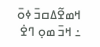ߞߘߐ߬ߡߛߏ߫ ߦߋ߫ ߸ ߞߏ߫ ߘߋ߲ ߣߐ߭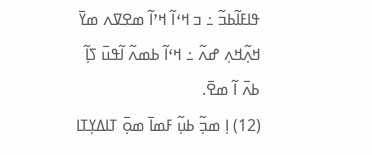ߟߊߓߊ߬ߕߏ߬ ߸ ߏ ߞߵߊ߬ ߞߴߊ߬ ߘߐߜߍ ߘߌ߫ ߞߍ߲߬ߞߍ߲ ߝߍ߬ ߸ ߞߵߊ߬ ߕߘߍ߬ ߊ߬ߟߎ߫ ߖߊ߲߬ ߕߍ߫ ߊ߬ ߘߐ߫.
(12) ߊ߲ ߘߏ߲߬ ߕߎ߲߬ ߓߘߊ߫ ߘߋ߲߫ ߠߊߡߌ߲ߠߊ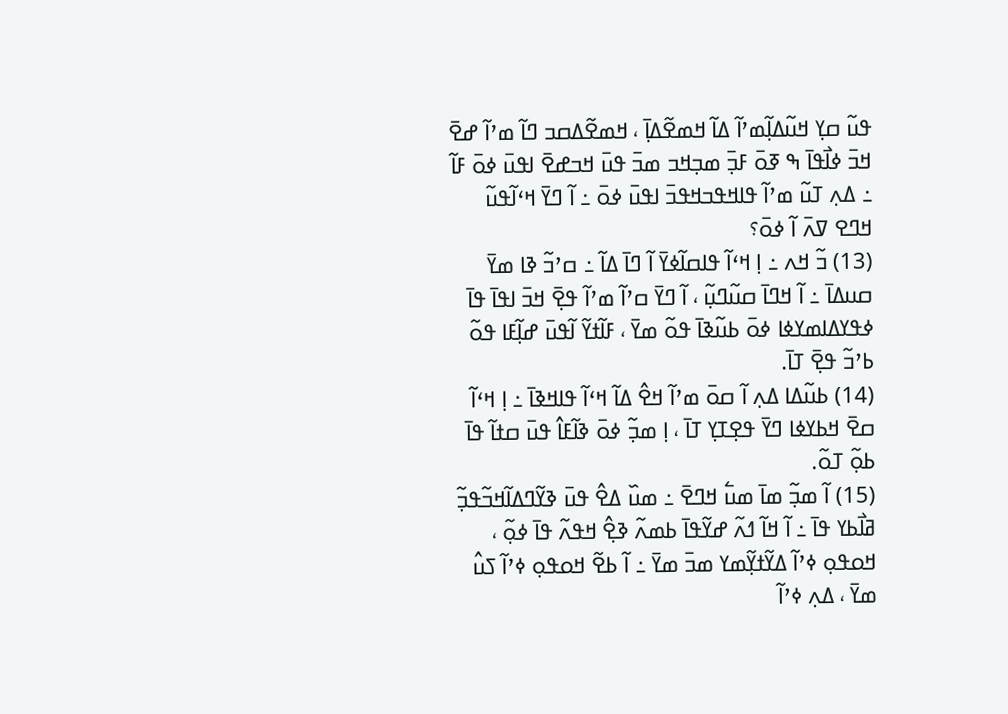ߟߎ߬ ߛߌ߲ ߞߎ߬ߡߊ߲߬ߘߴߊ߬ ߡߊ߬ ߞߘߐ߬ߡߊ߲߫ ، ߞߘߐ߬ߡߛߏ ߣߊ߬ ߘߴߊ߬ ߝߐ߫ ߞߏ߫ ߦߊ߯ߟߊ߫ ߒ ߧߋ߫ ߓߏ߲߫ ߘߏ߲ߞߏ ߘߏ߫ ߟߎ߫ ߞߏߝߐ߫ ߊߟߎ߫ ߦߋ߫ ߓߊ߬ ߸ ߡߍ߲ ߠߎ߬ ߘߴߊ߬ ߟߊߞߟߏߞߟߏ߫ ߊߟߎ߫ ߦߋ߫ ߸ ߊ߬ ߣߌ߫ ߞߵߊ߬ߟߎ߬ ߞߣߐ ߜߍ߫ ߊ߬ ߦߋ߫؟
(13) ߏ߬ ߞߍ ߸ ߊ߲ ߞߵߊ߬ ߟߊߛߊ߬ߦߌ߫ ߊ߬ ߣߊ߫ ߡߊ߬ ߸ ߛߴߏ߬ ߢߊ ߘߌ߫ ߛߎߡߊ߫ ߸ ߊ߬ ߞߣߊ߫ ߛߎ߬ߣߎ߲߬ ، ߊ߬ ߣߌ߫ ߛߴߊ߬ ߘߴߊ߬ ߟߐ߲߫ ߞߏ߫ ߊߟߊ߫ ߟߊ߫ ߦߟߌߡߊߘߌߦߊ ߦߋ߫ ߕߎ߬ߢߊ߫ ߟߋ߬ ߘߌ߫ ، ߓߊ߬ߙߌ߬ ߊ߬ߟߎ߫ ߝߊ߲߬ߓߊ ߟߋ߬ ߕߴߏ߬ ߟߐ߲߫ ߠߊ߫.
(14) ߕߎ߬ߡߊ ߡߍ߲ ߊ߬ ߛߋ߫ ߘߴߊ߬ ߞߐ߮ ߡߊ߬ ߞߵߊ߬ ߟߊߞߢߊ߫ ߸ ߊ߲ ߞߵߊ߬ ߛߐ߫ ߞߕߌߦߊ ߣߌ߫ ߟߐ߲ߠߌ߲ ߠߊ߫ ، ߊ߲ ߘߏ߲߬ ߦߋ߫ ߢߊ߬ߓߊ߮ ߟߎ߫ ߛߙߊ߬ ߟߊ߫ ߕߋ߲߬ ߠߋ߬.
(15) ߊ߬ ߘߏ߲߬ ߘߊ߫ ߘߎ߱ ߞߣߐ߫ ߸ ߘߎ߰ ߡߐ߮ ߟߎ߫ ߢߌ߬ߣߡߊ߬ߞߏ߬ߟߏ߲߬ ߥߊ߯ߕߌ ߟߊ߫ ߸ ߊ߬ ߞߊ߬ ߗߍ߬ ߝߌ߬ߟߊ߫ ߕߘߍ߬ ߢߐ߲߮ ߞߟߍ߬ ߟߊ߫ ߦߋ߲߬ ، ߞߋߟߋ߲ ߦߴߊ߬ ߡߌ߬ߙߌ߲߬ߘߌ ߘߏ߫ ߘߌ߫ ߸ ߊ߬ ߕߐ߬ ߞߋߟߋ߲ ߦߴߊ߬ ߖߎ߮ ߘߌ߫ ، ߡߍ߲ ߦߴߊ߬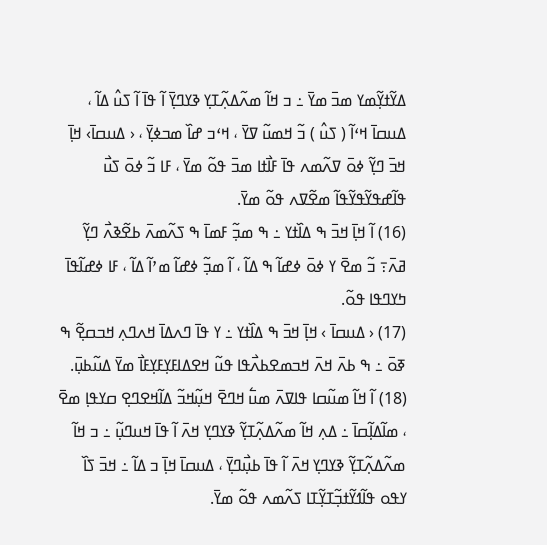ߡߌ߬ߙߌ߲߬ߘߌ ߘߏ߫ ߘߌ߫ ߸ ߏ ߞߊ߬ ߘߍ߬ߡߍ߲߬ߠߌ߲ ߢߌߣߌ߲߫ ߊ߬ ߟߊ߫ ߊ߬ ߖߎ߮ ߡߊ߬ ، ߡߎߛߊ߫ ߞߵߊ߬ ( ߖߎ߮ ) ߏ߬ ߞߘߎ߬ ߜߌ߫ ، ߞߵߏ ߝߊ߰ ߘߏߦߌ߲߫ ، ‹ ߡߎߛߊ߫› ߞߊ߲߫ ߞߏ߫ ߣߌ߲߬ ߦߋ߫ ߜߍ߬ߘߍ ߟߊ߫ ߓߊ߯ߙߊ ߘߏ߫ ߟߋ߬ ߘߌ߫ ، ߓߊ ߏ߬ ߦߋ߫ ߖߎ߯ ߟߊ߬ߝߟߌ߬ߟߌ߬ߟߊ߬ ߘߐ߬ߜߍ ߟߋ߬ ߘߌ߫.
(16) ߊ߬ ߞߊ߲߫ ߞߏ߫ ߒ ߡߊ߰ߙߌ ߸ ߒ ߘߏ߲߬ ߓߘߊ߫ ߒ ߖߍ߬ߘߍ߫ ߕߐ߬ߢߍ߯ ߣߌ߲߬ ߥߍ߫߹ ߏ߬ ߘߐ߫ ߌ ߦߋ߫ ߦߝߊ߬ ߒ ߡߊ߬ ، ߊ߬ ߘߏ߲߬ ߦߝߊ߬ ߘߴߊ߬ ߡߊ߬ ، ߓߊ ߦߝߊ߬ߟߊ߫ ߤߌߣߟߊ ߟߋ߬.
(17) ‹ ߡߎߛߊ߫ › ߞߊ߲߫ ߞߏ߫ ߒ ߡߊ߰ߙߌ ߸ ߌ ߟߊ߫ ߣߍߡߊ߫ ߞߍߣߍ߲ ߞߏߛߐ߲߬ ߒ ߧߋ߫ ߸ ߒ ߕߍ߫ ߞߍ߫ ߞߏߘߐߕߍ߯ߟߊ ߟߎ߬ ߞߐߡߊߓߌ߲ߓߌ߲ߓߊ߯ ߘߌ߫ ߡߎ߬ߕߎ߲߫.
(18) ߊ߬ ߞߊ߬ ߘߎ߬ߛߊ ߟߊߜߍ߫ ߘߎ߱ ߞߣߐ߫ ߞߎ߲߬ߞߏ߬ ߡߊ߬ߞߐߣߐ߲ ߛߌߟߊ߲ ߘߐ߫ ، ߘߊ߬ߡߊ߲߬ߛߊ߫ ߸ ߡߍ߲ ߞߊ߬ ߘߍ߬ߡߍ߲߬ߠߌ߲߬ ߢߌߣߌ߲ ߞߍ߫ ߊ߬ ߟߊ߫ ߞߎߣߎ߲߬ ߸ ߏ ߞߊ߬ ߘߍ߬ߡߍ߲߬ߠߌ߲߬ ߢߌߣߌ߲ ߞߍ߫ ߊ߬ ߟߊ߫ ߕߎ߲߯ߣߌ߲߫ ، ߡߎߛߊ߫ ߞߊ߲߫ ߏ ߡߊ߬ ߸ ߞߏ߫ ߖߊ߰ ߌߟߋ ߟߊ߬ߗߌ߬ߙߏ߲߬ߠߌ߲߬ߠߊ ߖߍ߬ߘߍ ߟߋ߬ ߘߌ߫.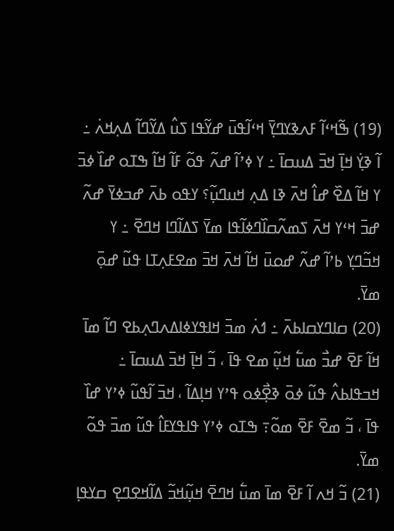(19) ߒ߬ߞߵߊ߬ ߓߍߢߌߣߌ߲߫ ߞߵߊ߬ߟߎ߫ ߝߌ߬ߟߊ ߖߎ߮ ߡߌ߬ߣߊ߬ ߡߍ߲ߞߍ߭ ߸ ߊ߬ ߢߌ߲߭ ߞߊ߲߫ ߞߏ߫ ߡߎߛߊ߫ ߸ ߌ ߦߴߊ߬ ߝߍ߬ ߟߋ߬ ߓߊ߬ ߞߊ߬ ߒߠߋ ߝߊ߰ ߦߏ߫ ߌ ߞߊ߬ ߡߐ߰ ߝߊ߮ ߞߍ߫ ߢߊ ߡߍ߲ ߞߎߣߎ߲߬؟ ߌߟߋ ߕߍ߫ ߝߏߦߌ߫ ߝߍ߬ ߝߏ߫ ߞߵߌ ߞߍ߫ ߖߘߍ߬ߛߊ߰ߣߦߊ߬ߟߊ ߘߌ߫ ߖߡߊ߬ߣߊ ߞߣߐ߫ ߸ ߌ ߞߏ߬ߣߌ߲ ߕߴߊ߬ ߝߍ߬ ߝߋߎ߫ ߞߊ߬ ߞߍ߫ ߞߏ߫ ߘߐߓߍ߲ߠߊ ߟߎ߬ ߝߋ߲߫ ߘߌ߫.
(20) ߛߊߣߌߛߊߕߍ߫ ߸ ߗߍ߭ ߘߏ߫ ߞߊߟߌߦߊߡߍߣߍ߲ߕߐ ߣߊ߬ ߘߊ߫ ߞߊ߬ ߓߐ߫ ߝߏ߯ ߘߎ߱ ߞߎ߲߬ ߘߐ ߟߊ߫ ، ߏ߬ ߞߊ߲߫ ߞߏ߫ ߡߎߛߊ߫ ߸ ߞߏߟߊߕߍ߮ ߟߎ߬ ߦߋ߫ ߢߐ߲߯ߦߋ ߟߴߌ ߞߊ߲ߡߊ߬ ، ߞߏ߫ ߊ߬ߟߎ߬ ߦߴߌ ߝߊ߰ ߟߊ߫ ، ߏ߬ ߘߐ߫ ߓߐ߫ ߘߋ߬߹ ߒߠߋ ߦߴߌ ߟߊߟߌߓߊ߮ ߟߎ߬ ߘߏ߫ ߟߋ߬ ߘߌ߫.
(21) ߏ߬ ߞߍ ߊ߬ ߓߐ߫ ߘߊ߫ ߘߎ߱ ߞߣߐ߫ ߞߎ߲߬ߞߏ߬ ߡߊ߬ߞߐߣߐ߲ ߛߌߟߊ߲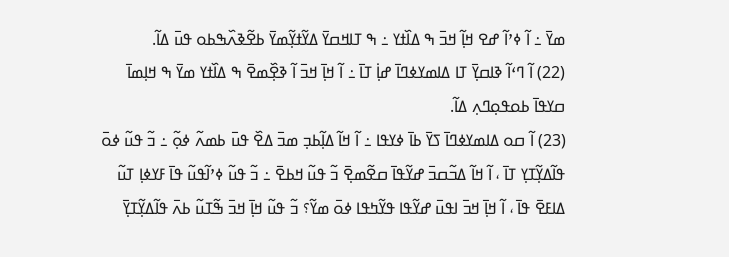ߘߌ߫ ߸ ߊ߬ ߦߴߊ߬ ߝߐ ߞߊ߲߬ ߞߏ߫ ߒ ߡߊ߰ߙߌ ߸ ߒ ߠߊߞߛߌ߫ ߡߌ߬ߙߌ߲߬ߘߌ߫ ߕߐ߬ߢߍ߰ߒߕߋ ߟߎ߫ ߡߊ߬.
(22) ߊ߬ ߣߵߊ߬ ߢߊߛߌ߲߫ ߠߊ ߡߊߘߌߦߣߊ߫ ߝߊ߲߭ ߠߊ߫ ߸ ߊ߬ ߞߊ߲߫ ߞߏ߫ ߊ߬ ߢߐ߲߰ߘߐ߫ ߒ ߡߊ߰ߙߌ ߘߌ߫ ߒ ߞߊ߲ߘߊ߫ ߛߌߟߊ߫ ߕߋߟߋ߲ߣߍ߲ ߡߊ߬.
(23) ߊ߬ ߛߋ ߡߊߘߌߦߣߊ߫ ߖߌ߫ ߕߊ߫ ߦߌߟߊ ߸ ߊ߬ ߞߊ߬ ߡߊ߲߬ߕߏ߲ ߘߏ߫ ߡߐ߰ ߟߎ߫ ߕߘߍ߬ ߦߋ߲߬ ߸ ߏ߬ ߟߎ߬ ߦߋ߫ ߟߊ߬ߡߌ߲߬ߠߌ߲ ߠߊ߫ ، ߊ߬ ߞߊ߬ ߡߏ߬ߛߏ߫ ߝߌ߬ߟߊ߫ ߛߐ߬ߘߐ߲߫ ߏ߬ ߟߎ߬ ߞߕߐ߫ ߸ ߏ߬ ߟߎ߬ ߦߴߊ߬ߟߎ߬ ߟߊ߫ ߓߌߦߊ߲ ߠߎ߬ ߡߊߓߐ߫ ߟߊ߫ ، ߊ߬ ߞߊ߲߫ ߞߏ߫ ߊߟߎ߫ ߝߌ߬ߟߊ ߟߌ߬ߤߟߊ ߦߋ߫ ߘߌ߬؟ ߏ߬ ߟߎ߬ ߞߊ߲߫ ߞߏ߫ ߒ߬ߠߎ߬ ߕߍ߫ ߟߊ߬ߡߌ߲߬ߠߌ߲߫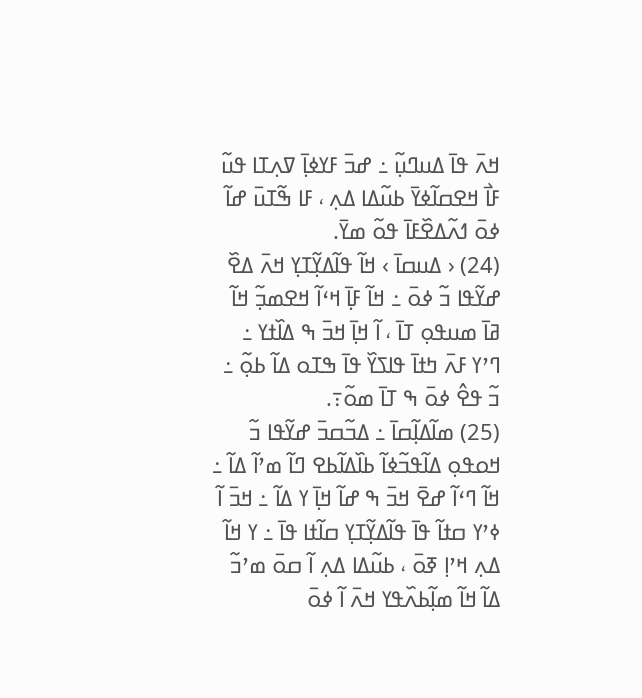ߞߍ߫ ߟߊ߫ ߡߎߣߎ߲߬ ߸ ߝߏ߫ ߓߌߦߊ߲߫ ߜߍ߲ߠߊ ߟߎ߬ ߓߊ߯ ߞߐߛߊ߬ߦߌ߫ ߕߎ߬ߡߊ ߡߍ߲ ، ߓߊ ߒ߬ߠߎ߫ ߝߊ߬ ߦߋ߫ ߗߍ߬ߡߐ߰ߓߊ߫ ߟߋ߬ ߘߌ߫.
(24) ‹ ߡߎߛߊ߫ › ߞߊ߬ ߟߊ߬ߡߌ߲߬ߠߌ߲ ߞߍ߫ ߡߐ߰ ߝߌ߬ߟߊ ߏ߬ ߦߋ߫ ߸ ߞߊ߬ ߓߊ߲߫ ߞߵߊ߬ ߞߐߘߏ߲߬ ߞߊ߬ ߥߊ߫ ߘߎߟߋ߲ ߠߊ߫ ، ߊ߬ ߞߊ߲߫ ߞߏ߫ ߒ ߡߊ߰ߙߌ ߸ ߣߴߌ ߓߍ߫ ߤߙߊ߫ ߟߊߖߌ߰ ߟߊ߫ ߒߠߋ ߡߊ߬ ߕߋ߲߬ ߸ ߏ߬ ߟߐ߮ ߦߋ߫ ߒ ߠߊ߫ ߘߋ߬߹.
(25) ߘߊ߬ߡߊ߲߬ߛߊ߫ ߸ ߡߏ߬ߛߏ߫ ߝߌ߬ߟߊ ߏ߬ ߞߋߟߋ߲ ߡߊ߬ߟߏ߬ߦߊ߬ ߕߊ߰ߡߊ߬ߕߐ ߣߊ߬ ߘߴߊ߬ ߡߊ߬ ߸ ߞߊ߬ ߣߵߊ߬ ߝߐ߫ ߞߏ߫ ߒ ߝߊ߬ ߞߊ߲߫ ߌ ߡߊ߬ ߸ ߞߏ߫ ߊ߬ ߦߴߌ ߛߙߊ߬ ߟߊ߫ ߟߊ߬ߡߌ߲߬ߠߌ߲ ߛߊ߬ߙߊ ߟߊ߫ ߸ ߌ ߞߊ߬ ߡߍ߲ ߞߴߊ߲ ߧߋ߫ ، ߕߎ߬ߡߊ ߡߍ߲ ߊ߬ ߛߋ߫ ߘߴߏ߬ ߡߊ߬ ߞߊ߬ ߘߊ߲߬ߕߍ߰ߟߌ ߞߍ߫ ߊ߬ ߦߋ߫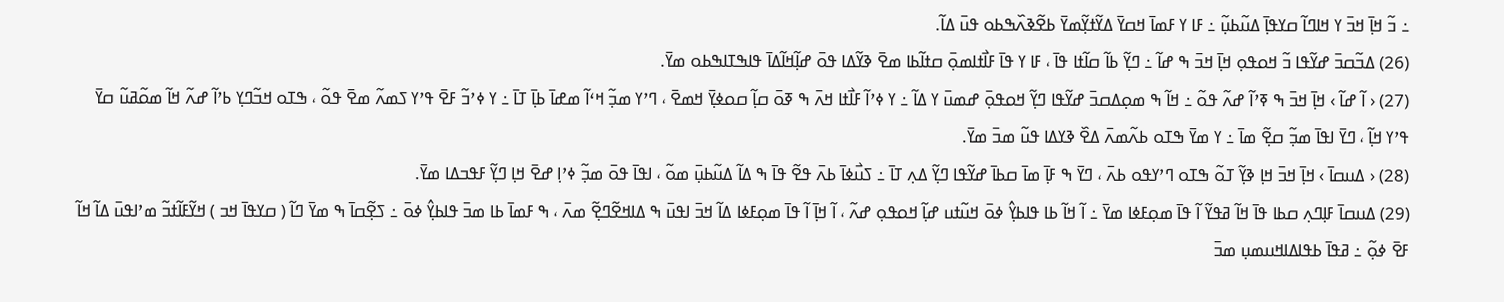߸ ߏ߬ ߞߊ߲߫ ߞߏ߫ ߌ ߞߊߣߊ߬ ߛߌߟߊ߲߫ ߡߎ߬ߕߎ߲߬ ߸ ߓߊ ߌ ߓߘߊ߫ ߞߛߌ߫ ߡߌ߬ߙߌ߲߬ߘߌ߫ ߕߐ߬ߢߍ߰ߒߕߋ ߟߎ߫ ߡߊ߬.
(26) ߡߏ߬ߛߏ߫ ߝߌ߬ߟߊ ߏ߬ ߞߋߟߋ߲ ߞߊ߲߫ ߞߏ߫ ߒ ߝߊ߬ ߸ ߣߌ߲߬ ߕߊ߬ ߛߊ߬ߙߊ ߟߊ߫ ، ߓߊ ߌ ߟߊ߫ ߓߊ߯ߙߊߘߋ߲߫ ߛߙߊ߬ߕߊ ߘߐ߫ ߢߌ߬ߡߊ ߟߋ߫ ߝߊ߲߬ߞߊ߬ߡߊ߫ ߟߊߒߠߊߒߕߋ ߘߌ߫.
(27) ‹ ߊ߬ ߝߊ߬ › ߞߊ߲߫ ߞߏ߫ ߒ ߧߴߊ߬ ߝߍ߬ ߟߋ߬ ߸ ߞߊ߬ ߒ ߘߋ߲ߡߛߏ߫ ߝߌ߬ߟߊ ߣߌ߲߬ ߞߋߟߋ߲߫ ߝߘߎ߫ ߌ ߡߊ߬ ߸ ߌ ߦߴߊ߬ ߓߊ߯ߙߊ ߞߍ߫ ߒ ߧߋ߫ ߛߊ߲߬ ߛߋߦߌ߲߫ ߞߘߐ߫ ، ߣߴߌ ߘߏ߲߬ ߞߵߊ߬ ߘߝߊ߫ ߕߊ߲߫ ߠߊ߫ ߸ ߌ ߦߴߏ߬ ߓߐ߫ ߟߴߌ ߖߘߍ߬ ߘߐ߫ ߟߋ߬ ، ߒߠߋ ߞߏ߬ߣߌ߲ ߕߴߊ߬ ߝߍ߬ ߞߊ߬ ߘߋ߬ߥߎ߬ ߛߌ߫ ߟߴߌ ߞߊ߲߬ ، ߣߌ߫ ߊߟߊ߫ ߘߏ߲߬ ߛߐ߲߬ ߘߊ߫ ߸ ߌ ߘߌ߫ ߒߠߋ ߕߍ߬ߘߍ߫ ߡߐ߰ ߢߌߡߊ ߟߎ߬ ߘߏ߫ ߘߌ߫.
(28) ‹ ߡߎߛߊ߫ › ߞߊ߲߫ ߞߏ߫ ߞߊ߲ ߢߌ߲߬ ߠߋ߬ ߒߠߋ ߣߴߌߟߋ ߕߍ߫ ، ߣߌ߫ ߒ ߓߊ߲߫ ߘߊ߫ ߛߕߊ߫ ߝߌ߬ߟߊ ߣߌ߲߬ ߡߍ߲ ߠߊ߫ ߸ ߖߎ߯ߦߊ߫ ߕߍ߫ ߟߐ߬ ߟߊ߫ ߒ ߡߊ߬ ߡߎ߬ߕߎ߲߫ ߘߋ߬ ، ߊߟߊ߫ ߟߋ߫ ߘߏ߲߬ ߦߴߊ߲ ߝߐ߫ ߞߊ߲ ߣߌ߲߬ ߓߟߏߡߊ ߘߌ߫.
(29) ߡߎߛߊ߫ ߓߊ߲ߣߍ߲ ߛߕߊ ߟߊ߫ ߞߊ߬ ߥߟߌ߬ ߊ߬ ߟߊ߫ ߘߋ߲ߓߦߊ ߘߌ߫ ߸ ߊ߬ ߞߊ߬ ߕߊ ߟߊߕߌ߲߮ ߦߋ߫ ߞߎ߬ߙߎ ߝߊ߲߬ ߞߋߟߋ߲ ߝߍ߬ ، ߊ߬ ߞߊ߲߫ ߊ߬ ߟߊ߫ ߘߋ߲ߓߦߊ ߡߊ߬ ߞߏ߫ ߊߟߎ߫ ߒ ߡߊߞߐ߬ߣߐ߲߬ ߘߍ߫ ، ߒ ߓߘߊ߫ ߕߊ ߘߏ߫ ߟߊߕߌ߲߮ ߦߋ߫ ߸ ߖߐ߲߬ߛߊ߫ ߒ ߘߌ߫ ߣߊ߬ ( ߛߌߟߊ߫ ߞߏ ) ߞߌ߬ߓߊ߬ߙߏ߬ ߘߴߊߟߎ߫ ߡߊ߬ ߞߊ߬ ߓߐ߫ ߦߋ߲߬ ߸ ߥߟߊ߫ ߕߟߊߡߊߞߎߘߎ߲ ߘߏ߫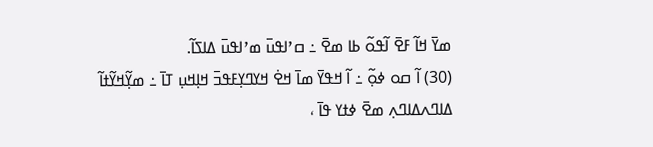ߘߌ߫ ߞߊ߬ ߓߐ߫ ߊ߬ߟߋ߬ ߕߊ ߘߐ߫ ߸ ߛߴߊߟߎ߫ ߘߴߊߟߎ߫ ߡߊߖߊ߬.
(30) ߊ߬ ߛߋ ߦߋ߲߬ ߸ ߊ߬ ߞߟߌ߫ ߘߊ߫ ߞߐ߭ ߞߌߣߌ߲ߓߟߏ߫ ߞߊ߲ߞߎ߲ ߠߊ߫ ߸ ߘߌ߲߬ߞߌ߬ߙߊ߬ ߡߊߣߍߡߊߣߍ߲ ߘߐ߫ ߦߙߌ ߟߊ߫ ،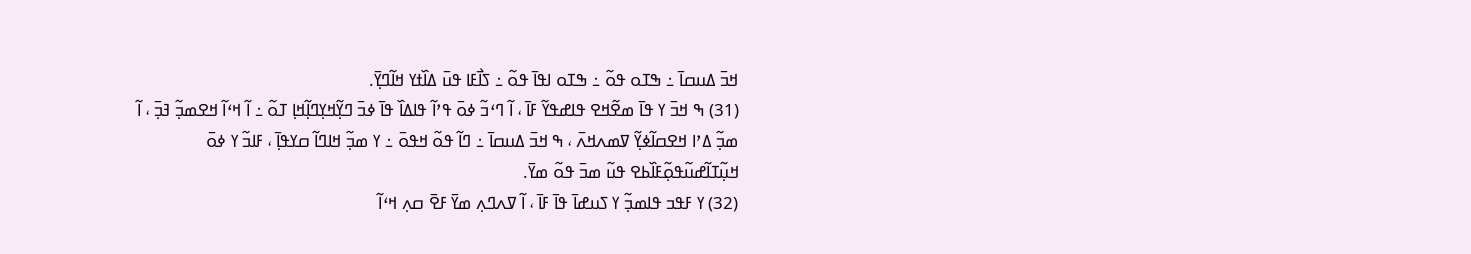ߞߏ߫ ߡߎߛߊ߫ ߸ ߒߠߋ ߟߋ߬ ߸ ߒߠߋ ߊߟߊ߫ ߟߋ߬ ߸ ߖߊ߯ߓߊ ߟߎ߫ ߡߊ߰ߙߌ ߞߊ߬ߣߌ߲߫.
(31) ߒ ߞߏ߫ ߌ ߟߊ߫ ߘߐ߬ߞߐ ߟߊߝߟߌ߬ ߓߊ߫ ، ߊ߬ ߣߵߏ߬ ߦߋ߫ ߟߴߊ߬ ߟߊߡߊ߰ ߟߊ߫ ߦߏ߫ ߣߌ߲߬ߞߌ߲ߣߊ߲߬ߞߊ߲ ߠߋ߬ ߸ ߊ߬ ߞߵߊ߬ ߞߐߘߏ߲߬ ߔߏ߲߫ ، ߊ߬ ߘߏ߲߬ ߡߴߊ ߞߐߛߊ߬ߦߌ߲߬ ߜߘߍߞߍ߫ ، ߒ ߞߏ߫ ߡߎߛߊ߫ ߸ ߣߊ߬ ߟߋ߬ ߞߟߋ߫ ߸ ߌ ߘߏ߲߬ ߞߊߣߊ߬ ߛߌߟߊ߲߫ ، ߓߊߏ߬ ߌ ߦߋ߫ ߞߎ߲߬ߠߊ߬ߝߎ߬ߟߋ߲߬ߓߊ߰ߕߐ ߟߎ߬ ߘߏ߫ ߟߋ߬ ߘߌ߫.
(32) ߌ ߓߟߏ ߟߊߘߏ߲߬ ߌ ߖߎߝߊ߫ ߟߊ߫ ߓߊ߫ ، ߊ߬ ߜߍߣߍ߲ ߘߌ߫ ߓߐ߫ ߛߍ߲ ߞߵߊ߬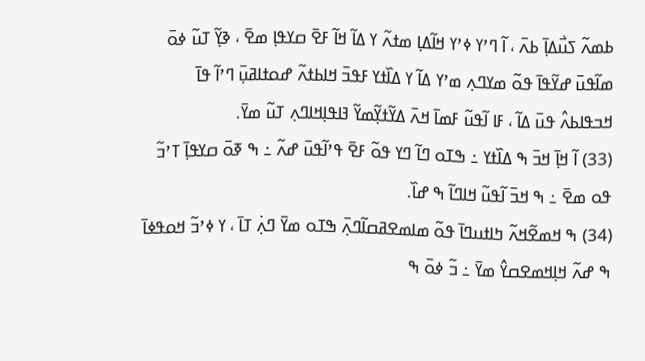ߕߘߍ߬ ߖߎ߯ߡߊ߲߫ ߕߍ߫ ، ߊ߬ ߣߴߌ ߦߴߌ ߞߊ߬ߡߊ߲ ߘߙߍ߬ ߌ ߡߊ߬ ߞߊ߬ ߓߐ߫ ߛߌߟߊ߲ ߘߐ߫ ، ߢߌ߲߬ ߠߎ߬ ߦߋ߫ ߘߊ߬ߟߎ߫ ߝߌ߬ߟߊ߫ ߟߋ߬ ߘߌߣߍ߲ ߘߴߌ ߡߊ߬ ߌ ߡߊ߰ߙߌ ߓߟߏ߫ ߞߊߕߙߍ߬ ߝߋߙߊߥߎ߲߫ ߣߴߊ߬ ߟߊ߫ ߞߏߟߊߕߍ߮ ߟߎ߫ ߡߊ߬ ، ߓߊ ߊ߬ߟߎ߬ ߓߘߊ߫ ߞߍ߫ ߡߌ߬ߙߌ߲߬ߘߌ߬ ߔߊߟߊ߲ߞߊߣߍ߲ ߠߎ߬ ߘߌ߫.
(33) ߊ߬ ߞߊ߲߫ ߞߏ߫ ߒ ߡߊ߰ߙߌ ߸ ߒߠߋ ߣߊ߬ ߣߌ ߟߋ߬ ߓߐ߫ ߟߴߊ߬ߟߎ߫ ߝߍ߬ ߸ ߒ ߧߋ߫ ߛߌߟߊ߲߫ ߠߴߏ߬ ߟߋ ߘߐ߫ ߸ ߒ ߞߏ߫ ߊ߬ߟߎ߬ ߞߊߣߊ߬ ߒ ߝߊ߰.
(34) ߒ ߞߘߐ߬ߞߍ߬ ߤߊߙߎߣߊ߫ ߟߋ߬ ߘߊߘߐߥߛߊ߬ߣߍ߲߫ ߒߠߋ ߘߌ߫ ߣߍ߲߭ ߠߊ߫ ، ߌ ߦߴߏ߬ ߞߋߟߦߊ߫ ߒ ߝߍ߬ ߞߊ߲ߞߘߐߛߌ߮ ߘߌ߫ ߸ ߏ߬ ߦߋ߫ ߒ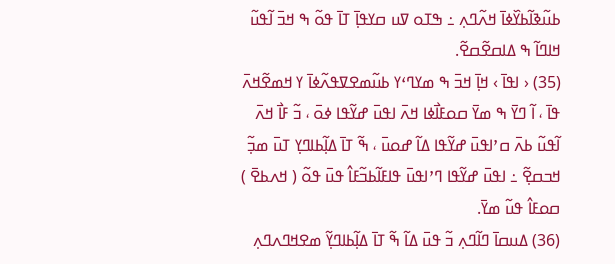ߕߎ߬ߢߊ߬ߕߌ߰ߦߊ߫ ߞߍ߬ߣߍ߲ ߸ ߒߠߋ ߜߎ ߛߌߟߊ߲߫ ߠߊ߫ ߟߋ߬ ߒ ߞߏ߫ ߊ߬ߟߎ߬ ߞߊߣߊ߬ ߒ ߡߊߛߐ߬ߛߐ߬.
(35) ‹ ߊߟߊ߫ › ߞߊ߲߫ ߞߏ߫ ߒ ߘߌߣߵߌ ߕߎ߬ߘߐߜߟߍ߬ߦߊ߫ ߌ ߞߘߐ߬ߞߍ߫ ߟߊ߫ ، ߊ߬ ߣߌ߫ ߒ ߘߌ߫ ߛߋߓߊ߯ߦߊ ߞߍ߫ ߊߟߎ߫ ߝߌ߬ߟߊ ߦߋ߫ ، ߏ߬ ߓߊ߯ ߞߍ߫ ߊ߬ߟߎ߬ ߕߍ߫ ߛߴߊߟߎ߫ ߝߌ߬ߟߊ ߡߊ߬ ߝߋߎ߫ ، ߒ߬ ߠߊ߫ ߡߊ߲߬ߕߊߣߌ߲ ߠߎ߫ ߘߏ߲߬ ߞߏߛߐ߲߬ ߸ ߊߟߎ߫ ߝߌ߬ߟߊ ߣߴߊߟߎ߫ ߟߊߓߊ߬ߕߏ߬ߓߊ߮ ߟߎ߫ ߟߋ߬ ( ߞߍߕߐ߫ ) ߛߋߓߊ߮ ߟߎ߬ ߘߌ߫.
(36) ߡߎߛߊ߫ ߣߊ߬ߣߍ߲ ߏ߬ ߟߎ߫ ߡߊ߬ ߒ߬ ߠߊ߫ ߡߊ߲߬ߕߊߣߌ߲߬ ߘߐߞߣߍߣߍ߲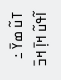ߠߎ߬ ߘߌ߫ ߸ ߊ߬ߟߎ߬ ߞߊ߲߫ ߞߏ߫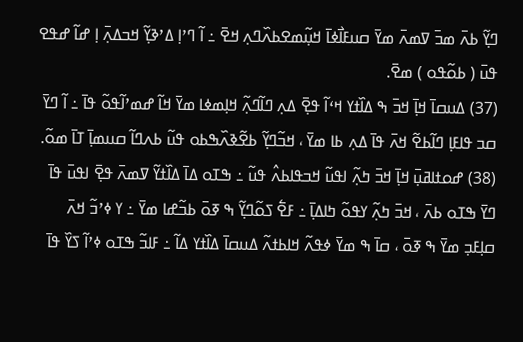ߣߌ߲߬ ߕߍ߫ ߘߏ߫ ߜߘߍ߫ ߘߌ߫ ߛߎߓߊ߯ߦߊ߫ ߞߎ߲߬ߘߐߕߍ߰ߣߍ߲ ߞߐ߫ ߸ ߊ߬ ߣߴߊ߲ ߡߴߢߌ߲߬ ߞߏߡߍ߲߫ ߊ߲ ߝߊ߬ ߝߟߐ ߟߎ߫ ( ߕߋ߬ߟߋ ) ߘߐ߫.
(37) ߡߎߛߊ߫ ߞߊ߲߫ ߞߏ߫ ߒ ߡߊ߰ߙߌ ߞߵߊ߬ ߟߐ߲߫ ߡߍ߲ ߣߊ߬ߣߍ߲߬ ߞߊ߲ߘߦߊ ߘߌ߫ ߞߊ߬ ߝߘߴߊ߬ߟߋ߬ ߟߊ߫ ߸ ߊ߬ ߣߌ߫ ߛߏ ߟߊߓߊ߲ ߣߊ߬ߕߐ߬ ߞߍ߫ ߟߊ߫ ߡߍ߲ ߕߊ ߘߌ߫ ، ߞߏ߬ߣߌ߲߬ ߕߐ߬ߢߍ߰ߒߕߋ ߟߎ߬ ߕߍߣߊ߬ ߛߎߘߊ߲߫ ߠߊ߫ ߘߋ߬.
(38) ߝߋߙߊߥߎ߲߫ ߞߊ߲߫ ߞߏ߫ ߤߍ߲߬ ߊߟߎ߬ ߞߏߟߊߕߍ߮ ߟߎ߬ ߸ ߒߠߋ ߡߊ߫ ߡߊ߰ߙߌ߬ ߜߘߍ߫ ߟߐ߲߫ ߊߟߎ߫ ߟߊ߫ ߣߌ߫ ߒߠߋ ߕߍ߫ ، ߞߏ߫ ߤߍ߲߬ ߌߟߋ߬ ߤߊߡߊ߲߫ ߸ ߓߐ߱ ߖߋ߬ߣߌ߲߬ ߒ ߧߋ߫ ߕߏ߬ߝߊ ߘߌ߫ ߸ ߌ ߦߴߏ߬ ߞߍ߫ ߛߊ߲ߓߏ߲ ߘߌ߫ ߒ ߧߋ߫ ، ߛߊ߫ ߒ ߘߌ߫ ߦߟߍ߬ ߞߊߕߙߍ߬ ߡߎߛߊ߫ ߡߊ߰ߙߌ ߡߊ߬ ߸ ߓߊߏ߬ ߒߠߋ ߦߴߊ߬ ߖߌ߰ ߟߊ߫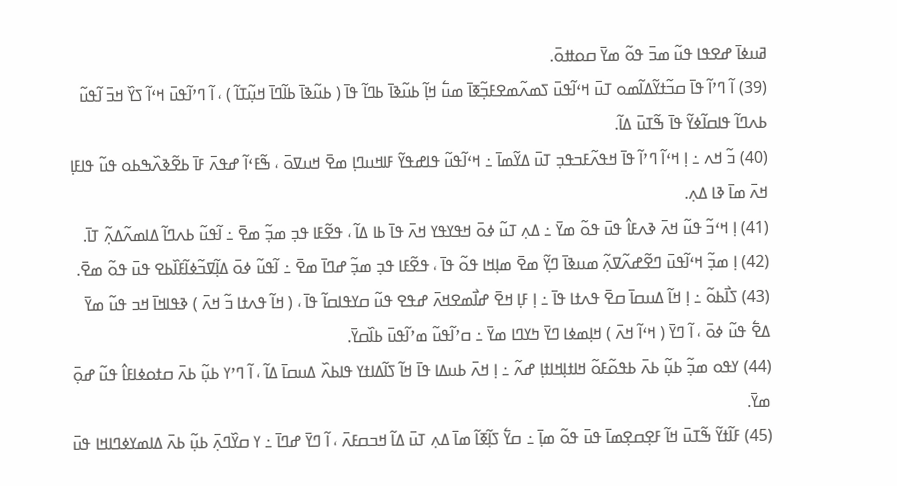ߥߎߦߊ߫ ߝߐߟߊ ߟߎ߬ ߘߏ߫ ߟߋ߬ ߘߌ߫ ߛߋߚߋ߫.
(39) ߊ߬ ߣߴߊ߬ ߟߊ߫ ߛߏ߬ߙߌ߬ߡߊ߬ߘߋ ߠߎ߫ ߞߵߊ߬ߟߎ߫ ߖߘߍ߬ߘߐߓߏ߲߬ߧߊ߫ ߘߎ߱ ߞߊ߲߬ ߕߎ߬ߢߊ߫ ߕߣߊ߬ ߟߊ߫ ( ߕߎ߬ߢߊ߫ ߕߊ߬ߣߊ߫ ߞߎ߲߬ߠߊ߬ ) ، ߊ߬ ߣߴߊ߬ߟߎ߫ ߞߵߊ߬ ߖߌ߰ ߞߏ߫ ߊ߬ߟߎ߬ ߕߍߣߊ߬ ߟߊߛߊ߬ߦߌ߬ ߟߊ߫ ߒ߬ߠߎ߫ ߡߊ߬.
(40) ߏ߬ ߞߍ ߸ ߊ߲ ߞߵߊ߬ ߣߴߊ߬ ߟߊ߫ ߞߟߍ߬ߓߏߟߏ߲ ߠߎ߫ ߡߌ߬ߘߊ߫ ߸ ߞߵߊ߬ߟߎ߬ ߟߊߝߟߌ߬ ߓߊߞߎߣߊ߲ ߘߐ߫ ߞߎߜߋ߫ ، ߒ߬ߓߵߊ߬ ߝߟߍ߫ ߓߊ߫ ߕߐ߬ߢߍ߰ߒߕߋ ߟߎ߬ ߟߊߓߊ߲ ߞߍ߫ ߘߊ߫ ߢߊ ߡߍ߲.
(41) ߊ߲ ߞߵߏ߬ ߟߎ߬ ߞߍ߫ ߢߍߓߊ߮ ߟߎ߫ ߟߋ߬ ߘߌ߫ ߸ ߡߍ߲ ߠߎ߬ ߦߋ߫ ߞߟߌߟߌ ߞߍ߫ ߟߊ߫ ߕߊ ߡߊ߬ ، ߟߐ߬ߓߊ ߟߏ߲ ߘߏ߲߬ ߘߐ߫ ߸ ߊ߬ߟߎ߬ ߕߍߣߊ߬ ߡߊߘߍ߬ߡߍ߲߬ ߠߊ߫.
(42) ߊ߲ ߘߏ߲߬ ߞߵߊ߬ߟߎ߫ ߣߐ߬ߝߍ߬ߜߍ߲߬ ߘߎߢߊ߫ ߣߌ߲߬ ߘߐ߫ ߘߊ߲ߞߊ ߟߋ߬ ߟߊ߫ ، ߟߐ߬ߓߊ ߟߏ߲ ߘߏ߲߬ ߝߣߊ߫ ߘߐ߫ ߸ ߊ߬ߟߎ߬ ߦߋ߫ ߡߊ߲߬ߜߏ߬ߦߊ߬ߓߊ߰ߕߐ ߟߎ߫ ߟߋ߬ ߘߐ߫.
(43) ߖߊ߯ߕߋ߬ ߸ ߊ߲ ߞߊ߬ ߡߎߛߊ߫ ߛߐ߫ ߟߍߙߊ ߟߊ߫ ߸ ߊ߲ ߓߊ߲ ߞߐ߫ ߝߊ߯ߘߐߞߍ߫ ߝߟߐ ߟߎ߬ ߛߌߟߊߛߊ߬ ߟߊ߫ ، ( ߞߊ߬ ߟߍߙߊ ߏ߬ ߞߍ߫ ) ߢߟߊߞߊ߫ ߞߏ ߟߎ߬ ߘߌ߫ ߡߐ߱ ߟߎ߬ ߦߋ߫ ، ߊ߬ ߣߌ߫ ( ߞߵߊ߬ ߞߍ߫ ) ߞߊ߲ߘߦߊ ߣߌ߫ ߤߌߣߊ ߘߌ߫ ߸ ߛߴߊ߬ߟߎ߬ ߘߴߊ߬ߟߎ߫ ߕߊ߰ߛߌ߫.
(44) ߌߟߋ ߘߏ߲߬ ߕߎ߲߬ ߕߍ߫ ߕߟߋ߬ߓߋ߬ ߞߊߙߊ߲ߞߊߙߊ߲ ߝߍ߬ ߸ ߊ߲ ߞߍ߫ ߕߎߡߊ ߟߊ߫ ߞߊ߬ ߖߊ߬ߡߊߙߌ ߟߊߕߍ߰ ߡߎߛߊ߫ ߡߊ߬ ، ߊ߬ ߣߴߌ ߕߎ߲߬ ߕߍ߫ ߛߙߋߦߊߓߊ߮ ߟߎ߬ ߝߋ߲߫ ߘߌ߫.
(45) ߓߊ߬ߙߌ߬ ߒ߬ߠߎ߫ ߞߊ߬ ߓߐ߲ߛߐ߲ߘߊ߫ ߟߎ߫ ߟߋ߬ ߘߊ߲߫ ߸ ߛߌ߱ ߖߊ߲߬ߧߊ߬ ߘߊ߫ ߡߍ߲ ߠߎ߫ ߡߊ߬ ߞߏߛߓߍ߫ ، ߊ߬ ߣߌ߫ ߝߣߊ߫ ߸ ߌ ߛߌ߰ߣߍ߲߫ ߕߎ߲߬ ߕߍ߫ ߡߊߘߌߦߣߊߞߊ ߟߎ߫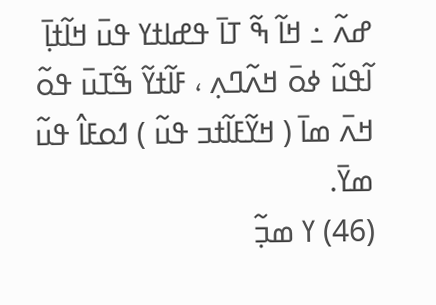ߝߍ߬ ߸ ߞߊ߬ ߒ߬ ߠߊ߫ ߟߝߊߙߌ ߟߎ߫ ߞߊ߬ߙߊ߲߫ ߊ߬ߟߎ߬ ߦߋ߫ ߞߍ߬ߣߍ߲ ، ߓߊ߬ߙߌ߬ ߒ߬ߠߎ߫ ߟߋ߬ ߞߍ߫ ߘߊ߫ ( ߞߌ߬ߓߊ߬ߙߏ ߟߎ߬ ) ߗߋߓߊ߮ ߟߎ߬ ߘߌ߫.
(46) ߌ ߘߏ߲߬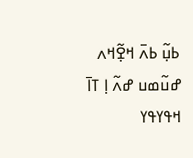ߕߎ߲߬ ߕߍ߫ ߞߐ߲߬ߞߍ ߝߎ߬ߘߎ ߝߍ߬ ߊ߲ ߠߊ߫ ߞߟߌߟߌ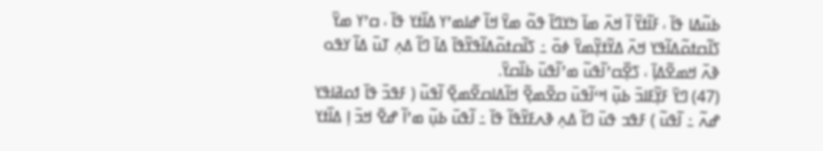ߕߎ߬ߡߊ ߟߊ߫ ، ߓߊ߬ߙߌ߬ ߊ߬ ߞߍ߫ ߘߊ߫ ߤߌߣߊ߫ ߟߋ߬ ߘߌ߫ ߞߊ߬ ߝߊߘߴߌ ߡߊ߰ߙߌ ߟߊ߫ ، ߛߴߌ ߘߌ߫ ߖߊ߬ߛߙߋ߬ߡߊ߬ߟߌ ߞߍ߫ ߡߌ߬ߙߌ߲߬ߘߌ߫ ߦߋ߫ ߸ ߖߊ߬ߛߙߋ߬ߡߊ߬ߟߌ߬ߟߊ߫ ߡߊ߫ ߣߊ߬ ߡߍ߲ ߠߎ߫ ߡߊ߬ ߌߟߋ ߢߍ߫ ߞߘߐ߬ߡߊ߲߫ ، ߖߐ߲߰ߛߴߊ߬ߟߎ߬ ߘߴߊ߬ߟߎ߫ ߕߊ߰ߛߌ߫.
(47) ߣߌ߫ ߓߌ߲߬ߓߊߏ߫ ߕߎ߲߬ ߞߵߊ߬ߟߎ߫ ߛߐ߬ߘߐ߲߬ ߞߊ߬ߡߊߛߐ߬ߘߐ߲߫ ߊ߬ߟߎ߬ ( ߓߟߏ߫ ߟߊ߫ ߗߋߥߊߟߌ ߝߍ߬ ߸ ߊ߬ߟߎ߬ ) ߓߟߏ ߟߎ߫ ߣߊ߬ ߡߍ߲ ߢߍߓߌ߬ߟߊ߬ ߟߊ߫ ߸ ߊ߬ߟߎ߫ ߕߎ߲߬ ߘߴߊ߬ ߝߐ߫ ߞߏ߫ ߊ߲ ߡߊ߰ߙߌ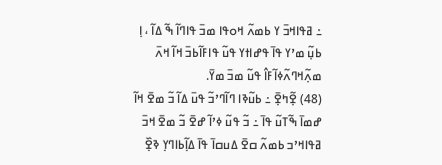߸ ߥߟߊߞߏ߫ ߌ ߕߘߍ߬ ߞߋߟߊ ߘߏ߫ ߟߊߣߊ߬ ߒ߬ ߡߊ߬ ، ߊ߲ ߕߎ߲߬ ߘߴߌ ߟߊ߫ ߟߝߊߙߌ ߟߎ߬ ߟߊߓߊ߬ߕߏ߫ ߞߊ߬ ߞߍ߫ ߘߍ߲߬ߞߣߍ߬ߦߊ߬ߓߊ߮ ߟߎ߬ ߘߏ߫ ߘߌ߫.
(48) ߐ߲߬ߤߐ߲߫ ߸ ߕߎ߬ߢߊ ߣߊ߬ߣߴߏ߬ ߟߎ߫ ߡߊ߬ ߏ߬ ߘߐ߫ ߞߊ߬ ߝߘߊ߫ ߒ߬ߠߎ߬ ߟߊ߫ ߸ ߏ߬ ߟߎ߬ ߦߴߊ߬ ߝߐ߫ ߏ߬ ߘߐ߫ ߞߏ߫ ߥߟߊߞߴߏ ߕߘߍ߬ ߛߐ߫ ߡߎߛߊ߫ ߟߊ߫ ߡߊ߲߬ߕߊߣߌ߲ ߢߐ߲߰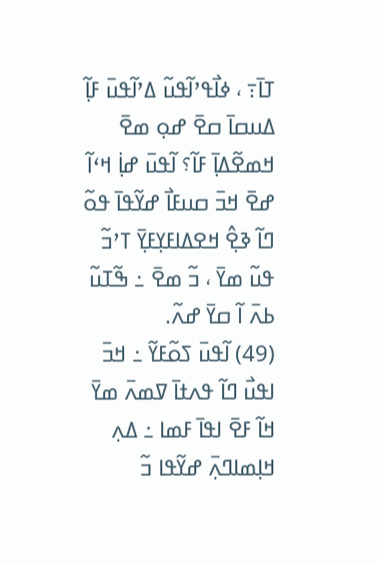ߠߊ߫߹ ، ߦߊ߯ߟߴߊ߬ߟߎ߬ ߡߴߊ߬ߟߎ߫ ߓߊ߲߬ ߡߎߛߊ߫ ߛߐ߫ ߝߋ߲ ߘߐ߫ ߞߘߐ߬ߡߊ߲߫ ߓߊ߬؟ ߊ߬ߟߎ߫ ߝߊ߲߭ ߞߵߊ߬ ߝߐ߫ ߞߏ߫ ߛߎߓߊ߯ ߝߌ߬ߟߊ߫ ߟߋ߬ ߣߊ߬ ߢߐ߲߮ ߞߐߡߊߓߌ߲ߓߌ߲߫ ߠߴߏ߬ ߟߎ߬ ߘߌ߫ ، ߏ߬ ߘߐ߫ ߸ ߒ߬ߠߎ߬ ߕߍ߫ ߊ߬ ߛߌ߫ ߝߍ߬.
(49) ߊ߬ߟߎ߫ ߖߋ߬ߓߌ߬ ߸ ߞߏ߫ ߊߟߎ߯ ߣߊ߬ ߟߍߙߊ߫ ߜߘߍ߫ ߘߌ߫ ߞߊ߬ ߓߐ߫ ߊߟߊ߫ ߓߘߊ ߸ ߡߍ߲ ߞߊ߲ߘߊߣߍ߲߫ ߝߌ߬ߟߊ ߏ߬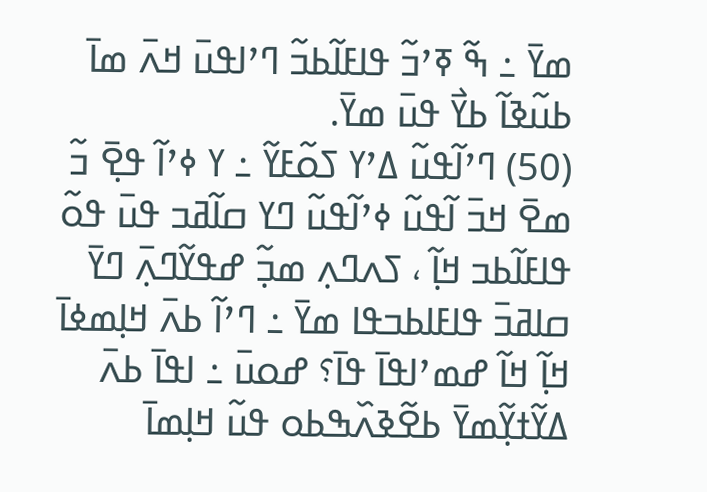ߘߌ߫ ߸ ߒ߬ ߧߴߏ߬ ߟߊߓߊ߬ߕߏ߬ ߣߴߊߟߎ߫ ߞߍ߫ ߘߊ߫ ߕߎ߬ߢߊ߬ ߕߌ߯ ߟߎ߫ ߘߌ߫.
(50) ߣߴߊ߬ߟߎ߬ ߡߴߌ ߖߋ߬ߓߌ߬ ߸ ߌ ߦߴߊ߬ ߟߐ߲߫ ߏ߬ ߘߐ߫ ߞߏ߫ ߊ߬ߟߎ߬ ߦߴߊ߬ߟߎ߬ ߣߌ ߛߊ߬ߥߏ ߟߎ߫ ߟߋ߬ ߟߊߓߊ߬ߕߏ ߞߊ߲߬ ، ߖߍߣߍ߲ ߘߏ߲߬ ߝߟߌ߬ߣߍ߲߫ ߣߌ߫ ߛߊߥߏ߫ ߟߊߓߊߕߏߟߊ ߘߌ߫ ߸ ߣߴߊ߬ ߕߍ߫ ߞߊ߲ߘߦߊ߫ ߞߊ߲߬ ߞߊ߬ ߝߘߴߊߟߊ߫ ߟߊ߫؟ ߝߋߎ߫ ߸ ߊߟߊ߫ ߕߍ߫ ߡߌ߬ߙߌ߲߬ߘߌ߫ ߕߐ߬ߢߍ߰ߒߕߋ ߟߎ߬ ߞߊ߲ߘߊ߫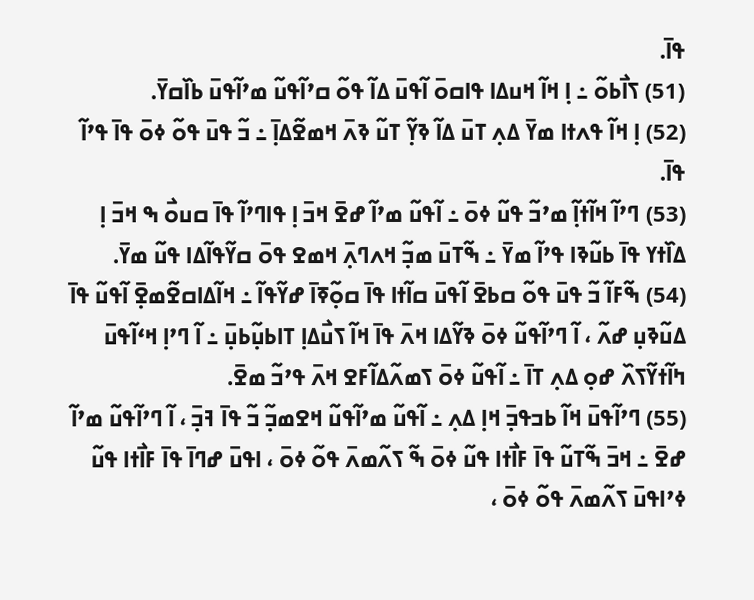ߟߊ߫.
(51) ߖߊ߯ߕߋ߬ ߸ ߊ߲ ߞߊ߬ ߞߎߡߊ ߟߊߛߋ߫ ߊ߬ߟߎ߫ ߡߊ߬ ߟߋ߬ ߛߴߊ߬ߟߎ߬ ߘߴߊ߬ߟߎ߫ ߕߊ߰ߛߌ߫.
(52) ߊ߲ ߞߊ߬ ߟߍߙߊ ߘߌ߫ ߡߍ߲ ߠߎ߫ ߡߊ߬ ߢߌ߲߬ ߠߎ߬ ߢߍ߫ ߞߘߐ߬ߡߊ߲߫ ߸ ߏ߬ ߟߎ߫ ߟߋ߬ ߦߋ߫ ߟߊ߫ ߟߴߊ߬ ߟߊ߫.
(53) ߣߴߊ߬ ߞߊ߬ߙߊ߲߬ ߘߴߏ߬ ߟߎ߬ ߦߋ߫ ߸ ߊ߬ߟߎ߬ ߘߴߊ߬ ߝߐ߫ ߞߏ߫ ߊ߲ ߟߊߣߴߊ߬ ߟߊ߫ ߛߎߋ߯ ߒ ߞߏ߫ ߊ߲ ߡߊ߰ߙߌ ߟߊ߫ ߕߎ߬ߢߊ ߟߴߊ߬ ߘߌ߫ ߸ ߒ߬ߠߎ߫ ߘߏ߲߬ ߞߍߣߍ߲߫ ߞߘߐ ߟߋ߫ ߛߌ߬ߟߊ߬ߡߊ ߟߎ߬ ߘߌ߫.
(54) ߒ߬ߓߊ߬ ߏ߬ ߟߎ߫ ߟߋ߬ ߛߕߐ߫ ߊ߬ߟߎ߫ ߛߊ߬ߙߊ ߟߊ߫ ߛߋ߲߬ߧߊ߫ ߝߌ߬ߟߊ߬ ߸ ߞߊ߬ߡߊߛߐ߬ߘߐ߲߫ ߊ߬ߟߎ߬ ߟߊ߫ ߡߎ߬ߢߎ߲ ߝߍ߬ ، ߊ߬ ߣߴߊ߬ߟߎ߬ ߦߋ߫ ߢߌ߬ߡߊ ߞߍ߫ ߟߊ߫ ߞߊ߬ ߖߎ߯ߡߊ߲ ߠߊߕߎ߲߬ߕߎ߲߫ ߸ ߊ߬ ߣߴߊ߲ ߞߵߊ߬ߟߎ߫ ߤߊ߬ߙߌ߬ߖߍ߰ ߝߋ߲ ߡߍ߲ ߠߊ߫ ߸ ߊ߬ߟߎ߬ ߦߋ߫ ߖߘߍ߬ߡߊ߬ߓߐ ߞߍ߫ ߟߴߏ߬ ߘߐ߫.
(55) ߣߴߊ߬ߟߎ߫ ߞߊ߬ ߕߏߟߏ߲߫ ߞߊ߲ ߡߍ߲ ߸ ߊ߬ߟߎ߬ ߘߴߊ߬ߟߎ߬ ߞߐߘߏ߲߬ ߏ߬ ߟߊ߫ ߔߏ߲߫ ، ߊ߬ ߣߴߊ߬ߟߎ߬ ߘߴߊ߬ ߝߐ߫ ߸ ߞߏ߫ ߒ߬ߠߎ߬ ߟߊ߫ ߓߊ߯ߙߊ ߟߎ߬ ߦߋ߫ ߒ߬ ߖߍ߬ߘߍ߫ ߟߋ߬ ߦߋ߫ ، ߊߟߎ߫ ߝߣߊ߫ ߟߊ߫ ߓߊ߯ߙߊ ߟߎ߬ ߦߴߊߟߎ߫ ߖߍ߬ߘߍ߫ ߟߋ߬ ߦߋ߫ ،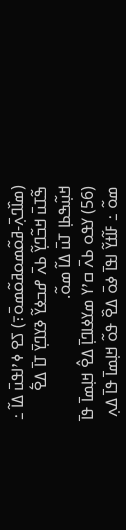(ߘߊ߰ߣߍ߲߫-ߥߋ߬ߘߋߥߋ߬ߘߋ߫߹) ߖߐ ߦߴߊߟߎ߫ ߡߊ߬ ߸ ߒ߬ߠߎ߫ ߞߏ߬ߣߌ߲߬ ߕߍ߫ ߝߏߦߌ߬ ߢߌߣߌ߲߫ ߠߊ߫ ߡߐ߱ ߞߎ߲߬ߒߕߊ߲ ߠߎ߫ ߡߊ߬ ߘߋ߬.
(56) ߌߟߋ ߕߍ߫ ߛߴߌ ߘߌߦߊߣߊ߲߫ ߡߐ߮ ߞߊ߲ߘߊ߫ ߟߊ߫ ߘߋ߬ ߸ ߓߊ߬ߙߌ߬ ߊߟߊ߫ ߦߋ߫ ߡߐ߰ ߟߋ߬ ߞߊ߲ߘߊ߫ ߟߊ߫ ߡߍ߲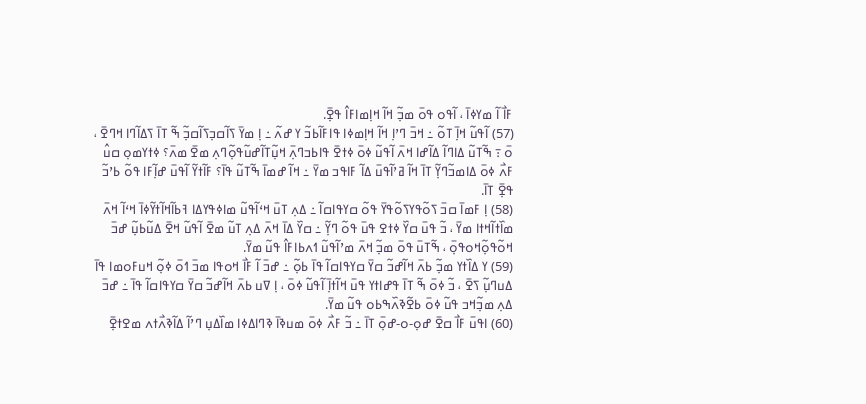ߓߊ߯ ߊ߬ ߘߌߦߊ߫ ، ߊ߬ߟߋ ߟߋ߫ ߘߏ߲߬ ߞߊ߬ ߞߊ߲ߘߊߓߊ߮ ߟߐ߲߫.
(57) ߊ߬ߟߎ߬ ߞߊ߲߫ ߠߋ߬ ߸ ߞߏ߫ ߣߴߊ߲ ߞߊ߬ ߞߊ߲ߘߦߊ ߟߊߓߊ߬ߕߏ߬ ߌ ߝߍ߬ ߸ ߊ߲ ߘߌ߫ ߖߊ߬ߛߏ߲ߖߊ߬ߛߏ߲߬ ߒ߬ ߠߊ߫ ߖߡߊ߬ߣߊ ߞߣߐ߫ ، ߋ߫ ߹ ߒ߬ߠߎ߬ ߡߊߣߊ߬ ߡߊ߬ߝߊ ߞߍ߫ ߊ߬ߟߎ߬ ߦߋ߫ ߦߙߐ߫ ߟߊߕߏߣߍ߲߫ ߞߎ߲߬ߠߊ߬ߝߎ߬ߟߋ߲߬ߣߍ߲ ߘߐ߫ ߘߍ߫؟ ߦߙߌߘߋ߲ ߛߎ߮ ߓߍ߯ ߦߋ߫ ߡߊߘߏ߬ߣߌ߲߬ ߠߊ߫ ߞߊ߬ ߥߴߊ߬ߟߎ߫ ߡߊ߬ ߓߊߟߏ ߘߌ߫ ߸ ߞߊ߬ ߝߘߊ߫ ߒ߬ߠߎ߬ ߟߊ߫؟ ߓߊ߬ߙߌ߬ ߊ߬ߟߎ߫ ߝߊ߲߬ߓߊ ߟߋ߬ ߕߴߏ߬ ߟߐ߲߫ ߠߊ߫.
(58) ߊ߲ ߓߘߊ߫ ߛߏ߫ ߖߋ߬ߟߌߖߋ߬ߟߌ߫ ߟߋ߬ ߛߌߟߊߛߊ߬ ߸ ߡߍ߲ ߠߎ߫ ߞߵߊ߬ߟߎ߬ ߘߊߦߟߌߡߊ ߔߕߊ߬ߞߊ߬ߙߌ߬ߦߊ߫ ߞߵߊ߬ ߞߍ߫ ߘߊ߰ߙߊ߬ߞߙߊ ߘߌ߫ ، ߏ߬ ߟߎ߫ ߛߌ߰ ߦߙߐ ߟߎ߫ ߟߋ߬ ߣߌ߲߬ ߸ ߛߌ߰ ߡߊ߫ ߞߍ߫ ߡߍ߲ ߠߎ߬ ߘߐ߫ ߊ߬ߟߎ߬ ߞߐ߫ ߡߎ߬ߕߎ߲߬ ߝߏ߫ ߞߋ߬ߟߋ߲߬ߞߋߟߋ߲߫ ، ߒ߬ߠߎ߫ ߟߋ߫ ߘߏ߲߬ ߞߍ߫ ߘߴߊ߬ߟߎ߬ ߗߍߕߊߓߊ߮ ߟߎ߬ ߘߌ߫.
(59) ߌ ߡߊ߰ߙߌ ߘߏ߲߬ ߕߍ߫ ߞߊ߬ߝߏ߬ ߛߌ߫ ߛߌߟߊߛߊ߬ ߟߊ߫ ߕߋ߲߬ ߸ ߝߏ߫ ߊ߬ ߓߊ߯ ߞߋߟߊ ߘߏ߫ ߗߋ߫ ߦߋ߲߬ ߞߎߓߋߘߊ ߟߊ߫ ߡߎߣߎ߲߬ ߖߐ߫ ، ߏ߬ ߦߋ߫ ߒ߬ ߠߊ߫ ߟߝߊߙߌ ߟߎ߫ ߞߊ߬ߙߊ߲߫ ߊ߬ߟߎ߬ ߦߋ߫ ، ߊ߲ ߜߎ ߕߍ߫ ߞߊ߬ߝߏ߬ ߛߌ߫ ߛߌߟߊߛߊ߬ ߟߊ߫ ߸ ߝߏ߫ ߡߍ߲ ߘߏ߲߬ߞߏ ߟߎ߬ ߦߋ߫ ߕߐ߬ߢߍ߰ߒߕߋ ߟߎ߬ ߘߌ߫.
(60) ߊߟߎ߫ ߓߊ߯ ߛߐ߫ ߝߋ߲-ߋ-ߝߋ߲߫ ߠߊ߫ ߸ ߏ߬ ߓߍ߯ ߦߋ߫ ߘߎߢߊ߫ ߢߣߊߡߦߊ ߘߊ߰ߡߎ߲ ߣߴߊ߬ ߡߊ߬ߢߍ߯ߙߍ ߘߐߙߐ߲߫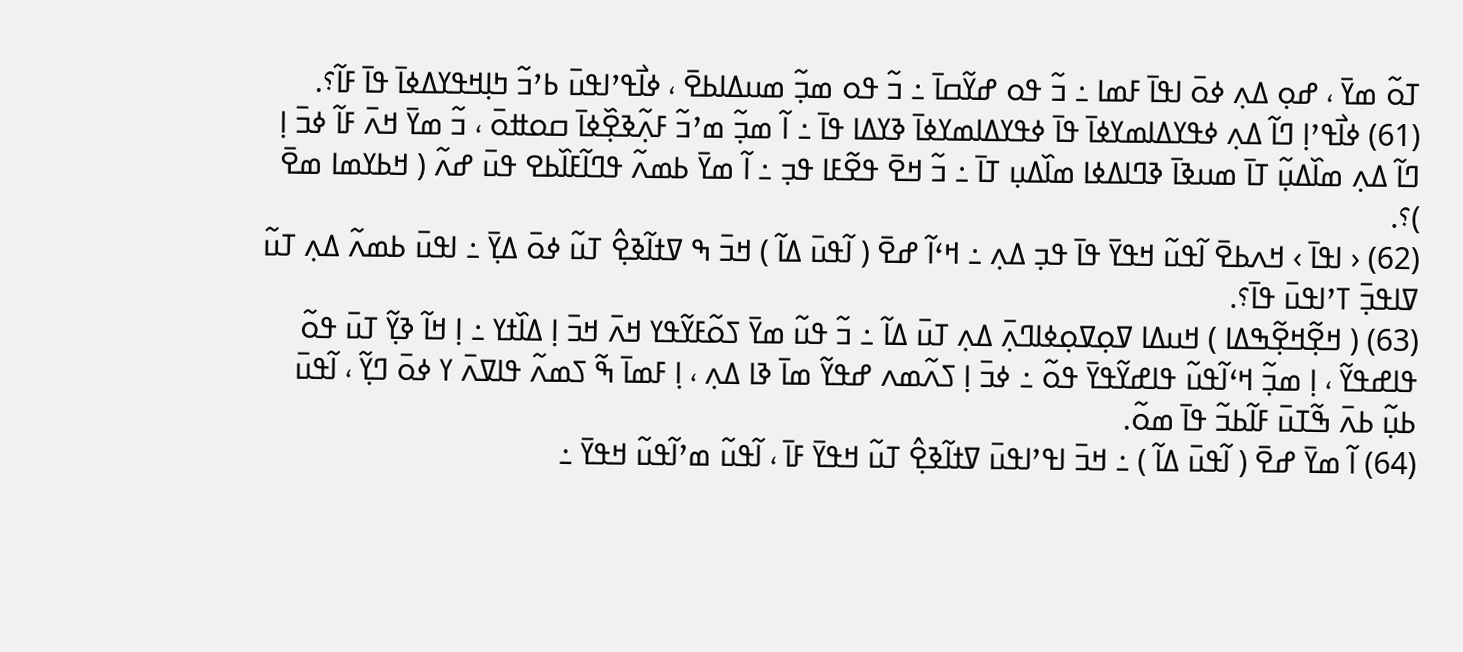ߠߋ߬ ߘߌ߫ ، ߝߋ߲ ߡߍ߲ ߦߋ߫ ߊߟߊ߫ ߓߘߊ ߸ ߏ߬ ߟߋ ߝߌ߬ߛߊ߫ ߸ ߏ߬ ߟߋ ߘߏ߲߬ ߘߎߡߊߕߐ߫ ، ߦߊ߯ߟߴߊߟߎ߫ ߕߴߏ߬ ߤߊ߲ߞߟߌߡߦߊ߫ ߟߊ߫ ߓߊ߬؟.
(61) ߦߊ߯ߟߴߊ߲ ߣߊ߬ ߡߍ߲ ߦߟߌߡߊߘߌߦߊ߫ ߟߊ߫ ߦߟߌߡߊߘߌߦߊ߫ ߢߌߡߊ ߟߊ߫ ߸ ߊ߬ ߘߏ߲߬ ߘߴߏ߬ ߓߍ߲߬ߢߐ߲߰ߦߊ߫ ߛߋߚߋ߫ ، ߏ߬ ߘߌ߫ ߞߍ߫ ߓߊ߬ ߦߏ߫ ߊ߲ ߣߊ߬ ߡߍ߲ ߘߊ߰ߡߎ߲߬ ߠߊ߫ ߘߎߢߊ߫ ߢߣߊߡߦߊ ߘߊ߰ߡߎ߲ ߠߊ߫ ߸ ߏ߬ ߞߐ߫ ߟߐ߬ߓߊ ߟߏ߲ ߸ ߊ߬ ߘߌ߫ ߕߘߍ߬ ߟߣߊ߬ߓߊ߰ߕߐ ߟߎ߫ ߝߍ߬ ( ߞߕߌߘߊ ߘߐ߫ )؟.
(62) ‹ ߊߟߊ߫ › ߞߍߕߐ߫ ߊ߬ߟߎ߬ ߞߟߌ߫ ߟߊ߫ ߟߏ߲ ߡߍ߲ ߸ ߞߵߊ߬ ߝߐ߫ ( ߊ߬ߟߎ߫ ߡߊ߬ ) ߞߏ߫ ߒ ߜߙߊ߬ߢߐ߲߮ ߠߎ߬ ߦߋ߫ ߡߌ߲߫ ߸ ߊߟߎ߫ ߕߘߍ߬ ߡߍ߲ ߠߎ߬ ߜߊߟߏ߲߫ ߠߴߊߟߎ߫ ߟߊ߫؟.
(63) ( ߞߐ߲߬ߞߐ߲߬ߒߡߊ ) ߞߎߡߊ ߜߋ߲ߜߋ߲ߦߊߣߍ߲߫ ߡߍ߲ ߠߎ߫ ߡߊ߬ ߸ ߏ߬ ߟߎ߬ ߘߌ߫ ߖߋ߬ߓߌ߬ߟߌ ߞߍ߫ ߞߏ߫ ߊ߲ ߡߊ߰ߙߌ ߸ ߊ߲ ߞߊ߬ ߢߌ߲߬ ߠߎ߫ ߟߋ߬ ߟߊߝߟߌ߬ ، ߊ߲ ߘߏ߲߬ ߞߵߊ߬ߟߎ߬ ߟߊߝߌ߬ߟߌ߫ ߟߋ߬ ߸ ߦߏ߫ ߊ߲ ߖߍ߬ߘߍ ߝߟߌ߬ ߘߊ߫ ߢߊ ߡߍ߲ ، ߊ߲ ߓߘߊ߫ ߒ߬ ߖߘߍ߬ ߟߊߜߍ߫ ߌ ߦߋ߫ ߣߌ߲߬ ، ߊ߬ߟߎ߫ ߕߎ߲߬ ߕߍ߫ ߒ߬ߠߎ߫ ߓߊ߬ߕߏ߬ ߟߊ߫ ߘߋ߬.
(64) ߊ߬ ߘߌ߫ ߝߐ߫ ( ߊ߬ߟߎ߫ ߡߊ߬ ) ߸ ߞߏ߫ ߊߟߴߊߟߎ߫ ߜߙߊ߬ߢߐ߲߮ ߠߎ߬ ߞߟߌ߫ ߓߊ߫ ، ߊ߬ߟߎ߬ ߘߴߊ߬ߟߎ߬ ߞߟߌ߫ ߸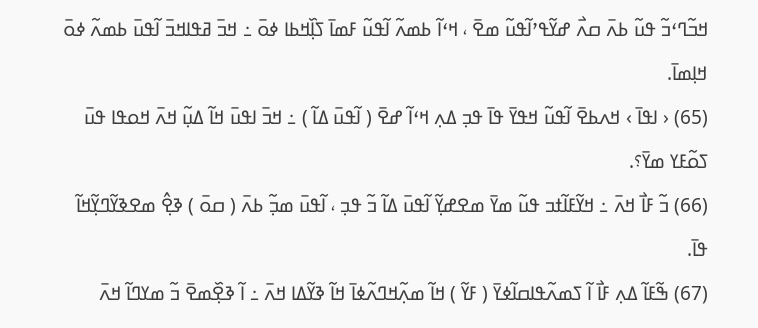ߞߏ߬ߣߵߏ߬ ߟߎ߬ ߕߍ߫ ߛߍ߯ ߝߌ߬ߟߴߊ߬ߟߎ߬ ߘߐ߫ ، ߞߵߊ߬ ߕߘߍ߬ ߊ߬ߟߎ߬ ߓߘߊ߫ ߖߊ߲߰ߞߕߊ ߦߋ߫ ߸ ߞߏ߫ ߥߟߊߞߏ߫ ߊ߬ߟߎ߫ ߕߘߍ߬ ߦߋ߫ ߞߊ߲ߘߊ߫.
(65) ‹ ߊߟߊ߫ › ߞߍߕߐ߫ ߊ߬ߟߎ߬ ߞߟߌ߫ ߟߊ߫ ߟߏ߲ ߡߍ߲ ߞߵߊ߬ ߝߐ߫ ( ߊ߬ߟߎ߫ ߡߊ߬ ) ߸ ߞߏ߫ ߊߟߎ߫ ߞߊ߬ ߡߎ߲߬ ߞߍ߫ ߞߋߟߊ ߟߎ߫ ߖߋ߬ߓߌ ߘߌ߫؟.
(66) ߏ߬ ߓߊ߯ ߞߍ߫ ߸ ߞߌ߬ߓߊ߬ߙߏ ߟߎ߬ ߘߌ߫ ߘߐߝߌ߲߬ ߊ߬ߟߎ߫ ߡߊ߬ ߏ߬ ߟߏ߲ ، ߊ߬ߟߎ߫ ߘߏ߲߬ ߕߍ߫ ( ߛߋ߫ ) ߢߐ߲߮ ߘߐߢߌ߬ߣߌ߲߬ߞߊ߬ ߟߊ߫.
(67) ߒ߬ߓߊ߬ ߡߍ߲ ߓߊ߯ ߊ߬ ߖߘߍ߬ߟߊߛߊ߬ߦߌ߫ ( ߓߌ߬ ) ߞߊ߬ ߘߍ߲߬ߞߣߍ߬ߦߊ߫ ߞߊ߬ ߢߌ߬ߡߊ ߞߍ߫ ߸ ߊ߬ ߢߐ߲߰ߘߐ߫ ߏ߬ ߘߌߣߊ߬ ߞߍ߫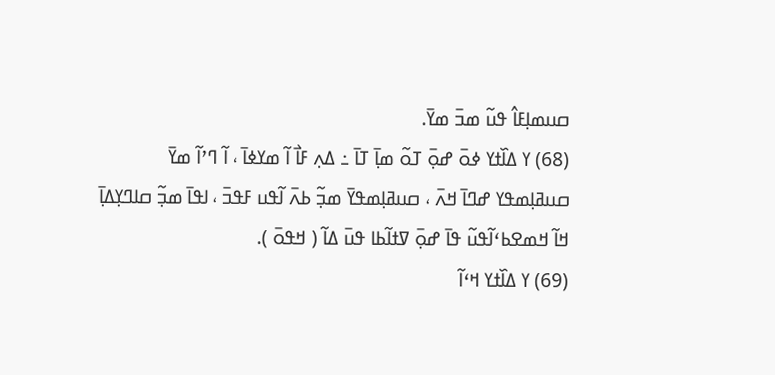ߛߎߘߊ߲ߓߊ߮ ߟߎ߬ ߘߏ߫ ߘߌ߫.
(68) ߌ ߡߊ߰ߙߌ ߦߋ߫ ߝߋ߲߫ ߠߋ߬ ߘߊ߲߫ ߠߊ߫ ߸ ߡߍ߲ ߓߊ߯ ߊ߬ ߘߌߦߊ߫ ، ߊ߬ ߣߴߊ߬ ߘߌ߫ ߛߎߥߊ߲ߘߟߌ ߝߣߊ߫ ߞߍ߫ ، ߛߎߥߊ߲ߘߟߌ߫ ߘߏ߲߬ ߕߍ߫ ߊ߬ߟߎ ߓߟߏ߫ ، ߊߟߊ߫ ߘߏ߲߬ ߛߊߣߌ߲ߡߊ߲߫ ߞߊ߬ ߞߘߐߕߵߊ߬ߟߎ߬ ߟߊ߫ ߝߋ߲߫ ߜߙߊ߬ߕߊ ߟߎ߫ ߡߊ߬ ( ߞߟߋ߫ ).
(69) ߌ ߡߊ߰ߙߌ ߞߵߊ߬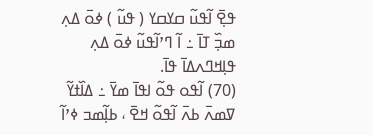ߟߐ߲߫ ߊ߬ߟߎ߬ ߛߌߛߌ ( ߟߎ߬ ) ߦߋ߫ ߡߍ߲ ߘߏ߲߰ ߠߊ߫ ߸ ߊ߬ ߣߴߊ߬ߟߎ߬ ߦߋ߫ ߡߍ߲ ߟߊ߲ߞߣߍߡߊ߫ ߟߊ߫.
(70) ߊ߬ߟߋ ߟߋ߬ ߊߟߊ߫ ߘߌ߫ ߸ ߡߊ߰ߙߌ߬ ߜߘߍ߫ ߕߍ߫ ߊ߬ߟߋ߬ ߞߐ߫ ، ߕߊ߲߬ߘߏ ߦߴߊ߬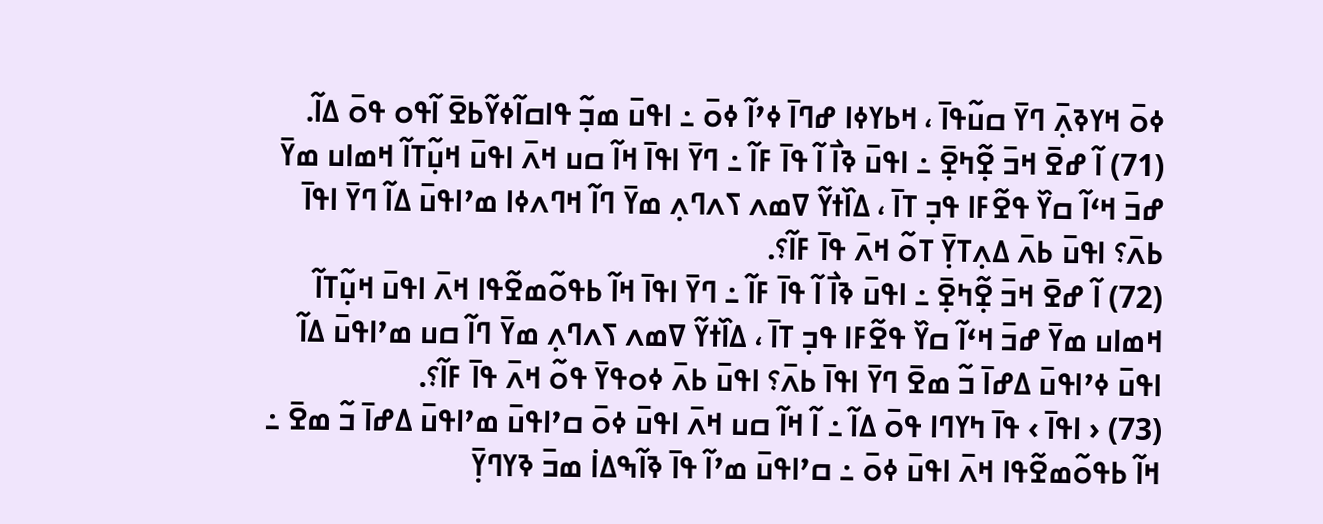ߦߋ߫ ߞߌߢߍ߲߫ ߣߌ߫ ߛߎ߬ߟߊ߫ ، ߞߕߌߦߊ ߝߣߊ߫ ߦߴߊ߬ ߦߋ߫ ߸ ߊߟߎ߫ ߘߏ߲߬ ߟߊߛߊ߬ߦߌ߬ߕߐ߫ ߊ߬ߟߋ ߟߋ߫ ߡߊ߬.
(71) ߊ߬ ߝߐ߫ ߞߏ߫ ߐ߲߬ߤߐ߲߫ ߸ ߊߟߎ߫ ߢߊ߯ ߊ߬ ߟߊ߫ ߓߊ߬ ߸ ߣߌ߫ ߊߟߊ߫ ߞߊ߬ ߛߎ ߞߍ߫ ߊߟߎ߫ ߞߎ߲߬ߠߊ߬ ߞߘߊߎ ߘߌ߫ ߝߏ߫ ߞߵߊ߬ ߛߌ߰ ߟߐ߬ߓߊ ߟߏ߲ ߠߊ߫ ، ߡߊ߰ߙߌ߬ ߜߘߍ ߖߍߣߍ߲ ߘߌ߫ ߣߊ߬ ߞߣߍߦߊ ߘߴߊߟߎ߫ ߡߊ߬ ߣߌ߫ ߊߟߊ߫ ߕߍ߫؟ ߊߟߎ߫ ߕߍ߫ ߡߍ߲ߠߌ߲߫ ߠߋ߬ ߞߍ߫ ߟߊ߫ ߓߊ߬؟.
(72) ߊ߬ ߝߐ߫ ߞߏ߫ ߐ߲߬ߤߐ߲߫ ߸ ߊߟߎ߫ ߢߊ߯ ߊ߬ ߟߊ߫ ߓߊ߬ ߸ ߣߌ߫ ߊߟߊ߫ ߞߊ߬ ߕߟߋ߬ߘߐ߬ߟߊ ߞߍ߫ ߊߟߎ߫ ߞߎ߲߬ߠߊ߬ ߞߘߊߎ ߘߌ߫ ߝߏ߫ ߞߵߊ߬ ߛߌ߰ ߟߐ߬ߓߊ ߟߏ߲ ߠߊ߫ ، ߡߊ߰ߙߌ߬ ߜߘߍ ߖߍߣߍ߲ ߘߌ߫ ߣߊ߬ ߛߎ ߘߴߊߟߎ߫ ߡߊ߬ ߊߟߎ߫ ߦߴߊߟߎ߫ ߡߝߊ߫ ߏ߬ ߘߐ߫ ߣߌ߫ ߊߟߊ߫ ߕߍ߫؟ ߊߟߎ߫ ߕߍ߫ ߦߋߟߌ߫ ߟߋ߬ ߞߍ߫ ߟߊ߫ ߓߊ߬؟.
(73) ‹ ߊߟߊ߫ › ߟߊ߫ ߤߌߣߊ ߟߋ߫ ߡߊ߬ ߸ ߊ߬ ߞߊ߬ ߛߎ ߞߍ߫ ߊߟߎ߫ ߦߋ߫ ߛߴߊߟߎ߫ ߘߴߊߟߎ߫ ߡߝߊ߫ ߏ߬ ߘߐ߫ ߸ ߞߊ߬ ߕߟߋ߬ߘߐ߬ߟߊ ߞߍ߫ ߊߟߎ߫ ߦߋ߫ ߸ ߛߴߊߟߎ߫ ߘߴߊ߬ ߟߊ߫ ߢߊ߬ߒߡߊ߭ ߘߏ߫ ߢߌߣߌ߲߫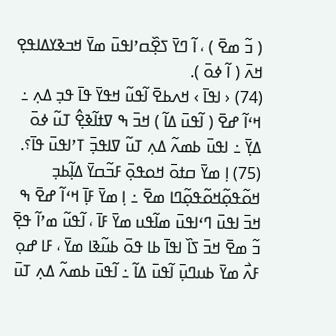( ߏ߬ ߘߐ߫ ) ، ߊ߬ ߣߌ߫ ߖߐ߲߰ߛߴߊߟߎ߫ ߘߌ߫ ߞߏߢߌߡߊߟߐ߲ ߞߍ߫ ( ߊ߬ ߦߋ߫ ).
(74) ‹ ߊߟߊ߫ › ߞߍߕߐ߫ ߊ߬ߟߎ߬ ߞߟߌ߫ ߟߊ߫ ߟߏ߲ ߡߍ߲ ߸ ߞߵߊ߬ ߝߐ߫ ( ߊ߬ߟߎ߫ ߡߊ߬ ) ߞߏ߫ ߒ ߜߙߊ߬ߢߐ߲߮ ߠߎ߬ ߦߋ߫ ߡߌ߲߫ ߸ ߊߟߎ߫ ߕߘߍ߬ ߡߍ߲ ߠߎ߬ ߜߊߟߏ߲߫ ߠߴߊߟߎ߫ ߟߊ߫؟.
(75) ߊ߲ ߘߌ߫ ߛߙߋ߫ ߞߋߟߋ߲߫ ߓߏ߬ߛߌ߫ ߡߊ߲߬ߕߏ߲ ߞߋ߬ߟߋ߲߬ߞߋ߬ߟߋ߲߬ߣߊ ߘߐ߫ ߸ ߊ߲ ߘߌ߫ ߓߊ߲߫ ߞߵߊ߬ ߝߐ߫ ߒ ߞߏ߫ ߊߟߎ߫ ߣߵߊߟߎ߫ ߘߊ߬ߟߎ ߘߌ߫ ߓߊ߫ ، ߊ߬ߟߎ߬ ߘߴߊ߬ ߟߐ߲߫ ߏ߬ ߘߐ߫ ߞߏ߫ ߖߊ߰ ߊߟߊ߫ ߕߊ ߟߋ߫ ߕߎ߬ߢߊ ߘߌ߫ ، ߓߊ ߝߋ߲ ߓߍ߯ ߘߌ߫ ߕߎߣߎ߲߫ ߊ߬ߟߎ߫ ߡߊ߬ ߸ ߊ߬ߟߎ߫ ߕߘߍ߬ ߡߍ߲ ߠߎ߫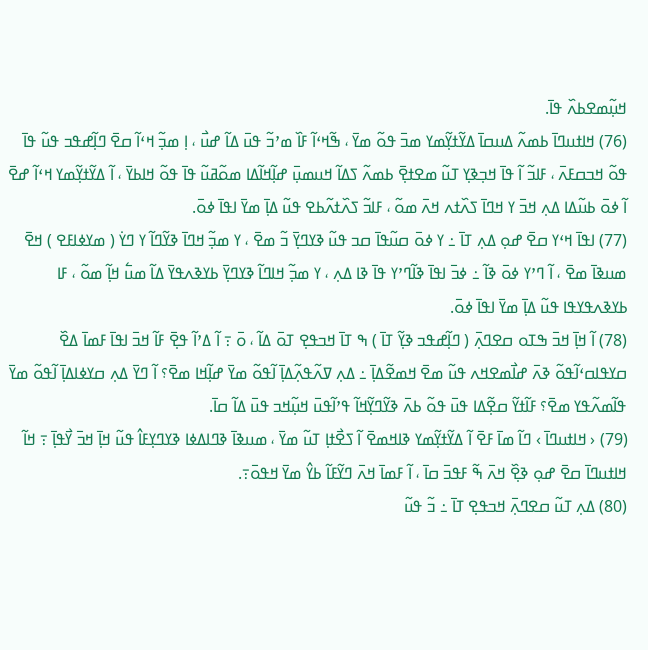ߞߎ߲߬ߘߐߕߍ߰ ߟߊ߫.
(76) ߞߊߙߎߣߊ߫ ߕߘߍ߬ ߡߎߛߊ߫ ߡߌ߬ߙߌ߲߬ߘߌ ߘߏ߫ ߟߋ߬ ߘߌ߫ ، ߒ߬ߞߵߊ߬ ߓߊ߰ ߘߴߏ߬ ߟߎ߫ ߡߊ߬ ߝߎ߯ ، ߊ߲ ߘߏ߲߬ ߞߵߊ߬ ߛߐ߫ ߣߊ߲߬ߝߟߏ ߟߎ߬ ߟߊ߫ ߟߋ߬ ߞߏߛߓߍ߫ ، ߓߊߏ߬ ߊ߬ ߟߊ߫ ߞߏ߲ߢߌ߲ ߠߎ߬ ߘߐߙߐ߲߫ ߕߘߍ߬ ߖߡߊ߬ ߞߎߘߎ߲߫ ߝߊ߲߬ߞߊ߬ߡߊ ߘߋ߬ߥߎ߬ ߟߊ߫ ߟߋ߬ ߞߊߕߌ߫ ، ߊ߬ ߡߌ߬ߙߌ߲߬ߘߌ ߞߵߊ߬ ߝߐ߫ ߊ߬ ߦߋ߫ ߕߎ߬ߡߊ ߡߍ߲ ߞߏ߫ ߌ ߞߣߊ߫ ߖߍ߰ߙߍ ߞߍ߫ ߘߋ߬ ، ߓߊߏ߬ ߖߍ߰ߙߍ߬ߕߐ ߟߎ߬ ߡߊ߲߫ ߘߌ߫ ߊߟߊ߫ ߦߋ߫.
(77) ߊߟߊ߫ ߞߵߌ ߛߐ߫ ߝߋ߲ ߡߍ߲ ߠߊ߫ ߸ ߌ ߦߋ߫ ߛߎ߬ߟߊ߫ ߛߏ ߟߎ߬ ߢߌߣߌ߲߫ ߏ߬ ߘߐ߫ ، ߌ ߘߏ߲߬ ߞߣߊ߫ ߢߌ߬ߣߊ߬ ߌ ߣߌ߭ ( ߘߌߦߊߓߐ ) ߞߐ߫ ߘߎߢߊ߫ ߘߐ߫ ، ߊ߬ ߣߴߌ ߦߋ߫ ߢߊ߬ ߸ ߦߏ߫ ߊߟߊ߫ ߢߊ߬ߣߴߌ ߟߊ߫ ߢߊ ߡߍ߲ ، ߌ ߘߏ߲߬ ߞߊߣߊ߬ ߢߌߣߌ߲߫ ߕߌߢߍߟߌ߫ ߡߊ߬ ߘߎ߱ ߞߊ߲߬ ߘߋ߬ ، ߓߊ ߕߌߢߍߟߌߟߊ ߟߎ߬ ߡߊ߲߫ ߘߌ߫ ߊߟߊ߫ ߦߋ߫.
(78) ߊ߬ ߞߊ߲߫ ߞߏ߫ ߒߠߋ ߛߐߣߍ߲߫ ( ߣߊ߲߬ߝߟߏ ߢߌ߲߬ ߠߊ߫ ) ߒ ߠߊ߫ ߞߏߟߐ߲ ߠߋ߫ ߡߊ߬ ، ߋ߫ ߹ ߊ߬ ߡߴߊ߬ ߟߐ߲߫ ߓߊ߬ ߞߏ߫ ߊߟߊ߫ ߓߘߊ߫ ߡߐ߰ ߛߌߟߊߛߵߊ߬ߟߋ߬ ߢߍ߫ ߝߊ߯ߘߐߞߍ ߟߎ߬ ߘߐ߫ ߞߘߐ߬ߡߊ߲߫ ߸ ߡߍ߲ ߜߍ߬ߟߍ߲߬ߡߊ߲߫ ߊ߬ߟߋ߬ ߘߌ߫ ߝߊ߲߬ߞߊ ߘߐ߫؟ ߊ߬ ߣߌ߫ ߡߍ߲ ߛߌߦߊߡߊ߲߫ ߊ߬ߟߋ߬ ߘߌ߫ ߟߊ߬ߘߍ߬ߟߌ ߘߐ߫؟ ߓߊ߬ߙߌ߬ ߛߐ߲߬ߡߊ ߟߎ߫ ߟߋ߬ ߕߍ߫ ߢߌ߬ߣߌ߲߬ߞߊ߬ ߟߴߊ߬ߟߎ߫ ߞߎ߲߬ߞߏ ߟߎ߫ ߡߊ߬ ߛߊ߫.
(79) ‹ ߞߊߙߎߣߊ߫ › ߣߊ߬ ߘߊ߫ ߓߐ߫ ߊ߬ ߡߌ߬ߙߌ߲߬ߘߌ ߢߊߞߘߐ߫ ߊ߬ ߖߐ߯ߙߊ߲ ߠߎ߬ ߘߌ߫ ، ߘߎߢߊ߫ ߢߣߊߡߦߊ ߢߌߣߌ߲ߓߊ߮ ߟߎ߬ ߞߊ߲߫ ߞߏ߫ ߌ߯ߟߊ߲߫ ߹ ߞߊ߬ ߞߊߙߎߣߊ߫ ߛߐ߫ ߝߋ߲ ߢߐ߲߰ ߞߍ߫ ߒ߬ ߓߟߏ߫ ߛߊ߫ ، ߊ߬ ߓߘߊ߫ ߞߍ߫ ߣߌ߬ߓߊ߬ ߕߌ߮ ߘߌ߫ ߞߟߋ߫߹.
(80) ߡߍ߲ ߠߎ߬ ߛߐߣߍ߲߫ ߞߏߟߐ߲ ߠߊ߫ ߸ ߏ߬ ߟߎ߬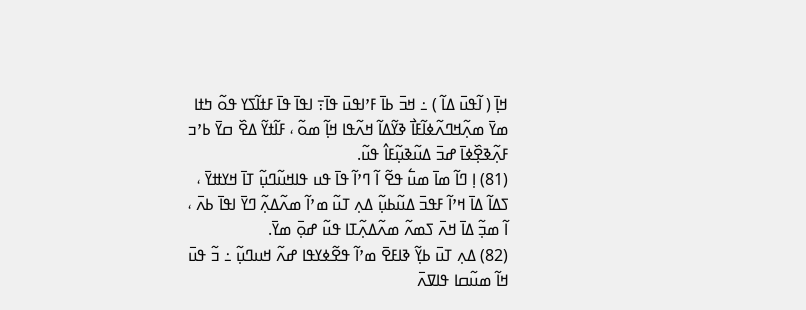ߞߊ߲߫ ( ߊ߬ߟߎ߫ ߡߊ߬ ) ߸ ߞߏ߫ ߕߊ߫ ߓߴߊߟߎ߫ ߟߊ߫߹ ߊߟߊ߫ ߟߊ߫ ߓߙߊ߬ߖߌ ߟߋ߬ ߤߙߊ ߘߌ߫ ߘߍ߲߬ߞߣߍ߬ߦߊ߬ߓߊ߯ ߢߌ߬ߡߊ߬ ߞߍ߬ߟߊ ߞߊ߲߬ ߘߋ߬ ، ߓߊ߬ߙߌ߬ ߡߐ߰ ߛߌ߫ ߕߴߏ ߓߍ߲߬ߢߐ߲߰ߦߊ߫ ߝߏ߫ ߡߎ߬ߢߎ߲߬ߓߊ߮ ߟߎ߬.
(81) ߊ߲ ߣߊ߬ ߘߊ߫ ߘߎ߱ ߟߐ߬ ߊ߬ ߣߴߊ߬ ߟߊ߫ ߟߎ ߟߊߞߎ߬ߣߎ߲߬ ߠߊ߫ ߞߌߚߌ߫ ، ߖߡߊ߬ ߡߊ߫ ߞߴߊ߬ ߓߟߏ߫ ߡߎ߬ߕߎ߲߬ ߡߍ߲ ߠߎ߬ ߘߴߊ߬ ߘߍ߬ߡߍ߲߬ ߣߌ߫ ߊߟߊ߫ ߕߍ߫ ، ߊ߬ ߘߏ߲߬ ߡߊ߫ ߞߍ߫ ߖߘߍ߬ ߘߍ߬ߡߍ߲߬ߠߊ ߟߎ߬ ߝߋ߲߫ ߘߌ߫.
(82) ߡߍ߲ ߠߎ߫ ߕߌ߲߬ ߢߊߓߐ߫ ߘߴߊ߬ ߟߐ߬ߦߌߟߊ ߝߍ߬ ߞߎߣߎ߲߬ ߸ ߏ߬ ߟߎ߫ ߞߊ߬ ߘߎ߬ߛߊ ߟߊߜߍ߫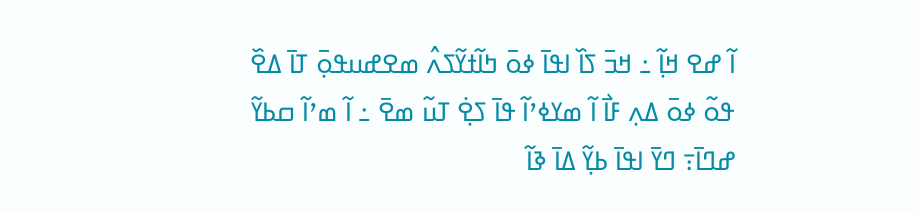ߊ߬ ߝߐ ߞߊ߲߬ ߸ ߞߏ߫ ߖߊ߰ ߊߟߊ߫ ߦߋ߫ ߤߊ߬ߙߌ߬ߖߍ߮ ߘߐߝߎߟߋ߲߫ ߠߊ߫ ߡߐ߰ ߟߋ߬ ߦߋ߫ ߡߍ߲ ߓߊ߯ ߊ߬ ߘߌߦߴߊ߬ ߟߊ߫ ߖߐ߲߭ ߠߎ߬ ߘߐ߫ ߸ ߊ߬ ߘߴߊ߬ ߛߕߌ߬ ߝߣߊ߫߹ ߣߌ߫ ߊߟߊ߫ ߕߌ߲߬ ߡߊ߫ ߢߊ߬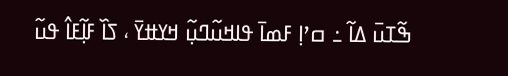ߒ߬ߠߎ߫ ߡߊ߬ ߸ ߛߴߊ߲ ߓߘߊ߫ ߟߊߞߎ߬ߣߎ߲߬ ߞߌߚߌ߫ ، ߖߊ߰ ߓߊ߲߬ߓߊ߮ ߟߎ߬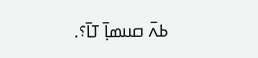ߕߍ߫ ߛߎߘߊ߲߫ ߠߊ߫؟.